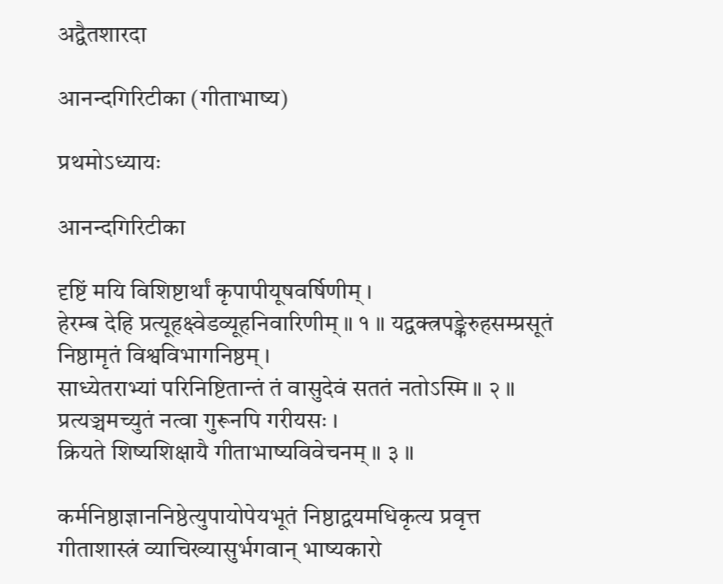अद्वैतशारदा

आनन्दगिरिटीका (गीताभाष्य)

प्रथमोऽध्यायः

आनन्दगिरिटीका

दृष्टिं मयि विशिष्टार्थां कृपापीयूषवर्षिणीम् ।
हेरम्ब देहि प्रत्यूहक्ष्वेडव्यूहनिवारिणीम् ॥ १ ॥ यद्वक्त्रपङ्केरुहसम्प्रसूतं निष्ठामृतं विश्वविभागनिष्ठम् ।
साध्येतराभ्यां परिनिष्टितान्तं तं वासुदेवं सततं नतोऽस्मि ॥ २ ॥ प्रत्यञ्चमच्युतं नत्वा गुरूनपि गरीयसः ।
क्रियते शिष्यशिक्षायै गीताभाष्यविवेचनम् ॥ ३ ॥

कर्मनिष्ठाज्ञाननिष्ठेत्युपायोपेयभूतं निष्ठाद्वयमधिकृत्य प्रवृत्त गीताशास्त्रं व्याचिख्यासुर्भगवान् भाष्यकारो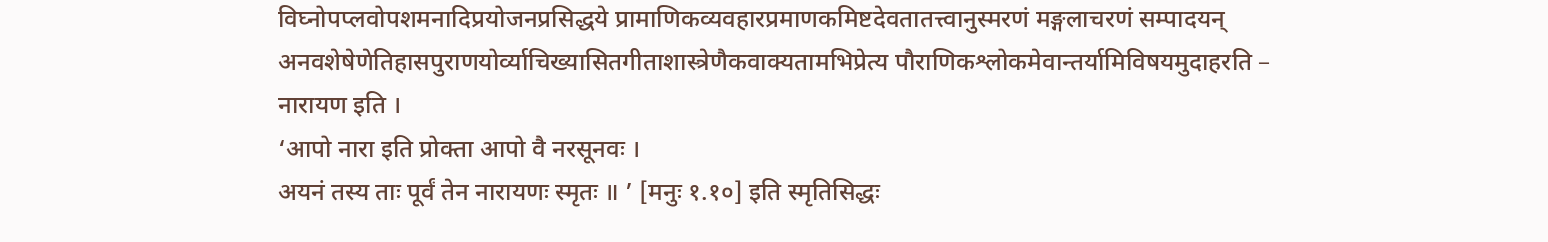विघ्नोपप्लवोपशमनादिप्रयोजनप्रसिद्धये प्रामाणिकव्यवहारप्रमाणकमिष्टदेवतातत्त्वानुस्मरणं मङ्गलाचरणं सम्पादयन् अनवशेषेणेतिहासपुराणयोर्व्याचिख्यासितगीताशास्त्रेणैकवाक्यतामभिप्रेत्य पौराणिकश्लोकमेवान्तर्यामिविषयमुदाहरति –
नारायण इति ।
‘आपो नारा इति प्रोक्ता आपो वै नरसूनवः ।
अयनं तस्य ताः पूर्वं तेन नारायणः स्मृतः ॥ ’ [मनुः १.१०] इति स्मृतिसिद्धः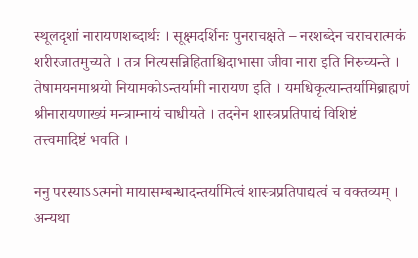स्थूलदृशां नारायणशब्दार्थः । सूक्ष्मदर्शिनः पुनराचक्षते – नरशब्देन चराचरात्मकं शरीरजातमुच्यते । तत्र नित्यसन्निहिताश्चिदाभासा जीवा नारा इति निरुच्यन्ते । तेषामयनमाश्रयो नियामकोऽन्तर्यामी नारायण इति । यमधिकृत्यान्तर्यामिब्राह्मणं श्रीनारायणाख्यं मन्त्राम्नायं चाधीयते । तदनेन शास्त्रप्रतिपाद्यं विशिष्टं तत्त्वमादिष्टं भवति ।

ननु परस्याऽऽत्मनो मायासम्बन्धादन्तर्यामित्वं शास्त्रप्रतिपाद्यत्वं च वक्तव्यम् । अन्यथा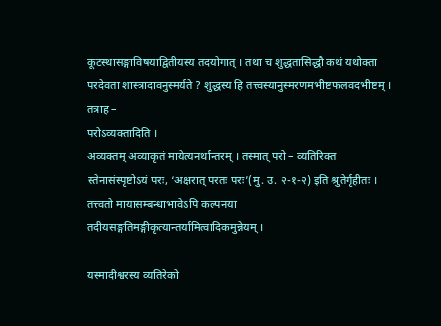कूटस्थासङ्गाविषयाद्वितीयस्य तदयोगात् । तथा च शुद्धतासिद्धौ कथं यथोक्ता परदेवता शास्त्रादावनुस्मर्यते ? शुद्धस्य हि तत्त्वस्यानुस्मरणमभीष्टफलवदभीष्टम् । तत्राह –
परोऽव्यक्तादिति ।
अव्यक्तम् अव्याकृतं मायेत्यनर्थान्तरम् । तस्मात् परो – व्यतिरिक्त स्तेनासंस्पृष्टोऽयं परः, ‘अक्षरात् परतः परः’(मु. उ. २-१-२) इति श्रुतेर्गृहीतः । तत्त्वतो मायासम्बन्धाभावेऽपि कल्पनया तदीयसङ्गतिमङ्गीकृत्यान्तर्यामित्वादिकमुन्नेयम् ।

यस्मादीश्वरस्य व्यतिरेको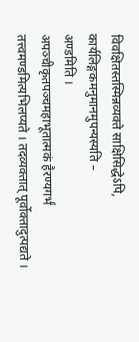विवक्षितस्तस्मिन्नव्यक्ते साक्षिसिद्धेऽपि, कार्यलिङ्गकमनुमानमुपन्यस्यति –
अण्डमिति ।
अपञ्चीकृतपञ्चमहाभूतात्मकं हैरण्यगर्भं तत्त्वमण्डमित्यभिलप्यते । तदव्यक्तात् पूर्वोक्तादुत्पद्यते ।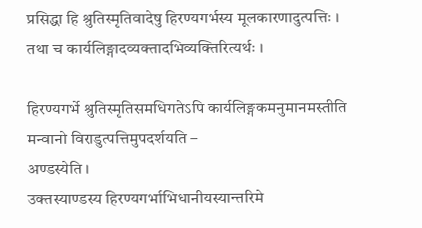प्रसिद्धा हि श्रुतिस्मृतिवादेषु हिरण्यगर्भस्य मूलकारणादुत्पत्तिः । तथा च कार्यलिङ्गादव्यक्तादभिव्यक्तिरित्यर्थः ।

हिरण्यगर्भे श्रुतिस्मृतिसमधिगतेऽपि कार्यलिङ्गकमनुमानमस्तीति मन्वानो विराडुत्पत्तिमुपदर्शयति –
अण्डस्येति ।
उक्तस्याण्डस्य हिरण्यगर्भाभिधानीयस्यान्तरिमे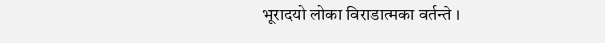भूरादयो लोका विराडात्मका वर्तन्ते ।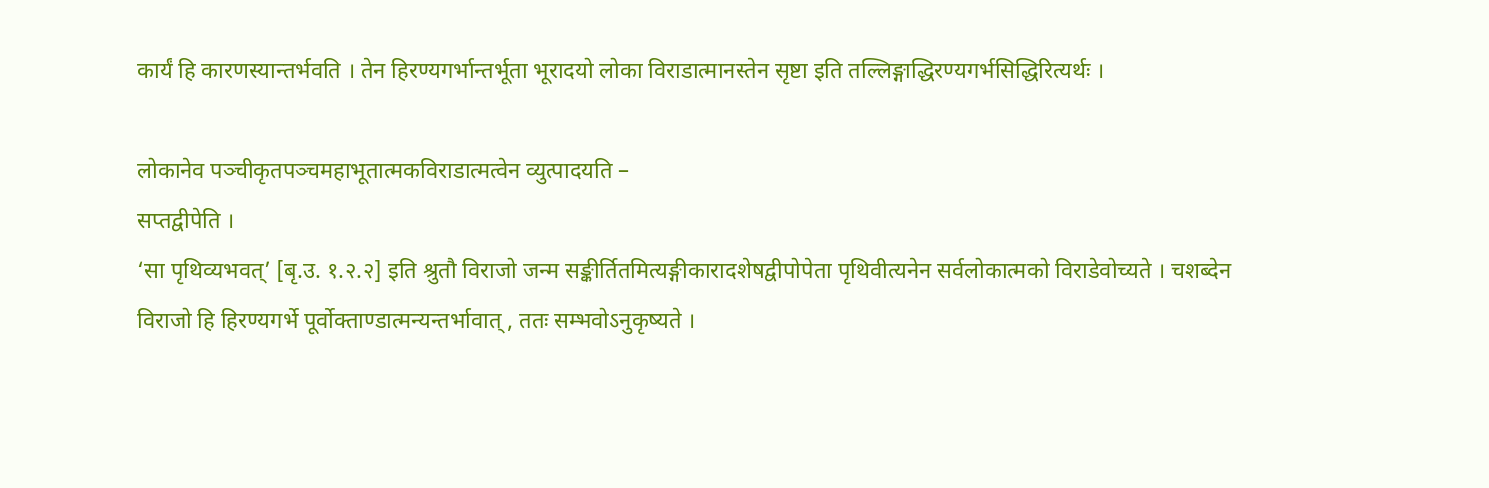कार्यं हि कारणस्यान्तर्भवति । तेन हिरण्यगर्भान्तर्भूता भूरादयो लोका विराडात्मानस्तेन सृष्टा इति तल्लिङ्गाद्धिरण्यगर्भसिद्धिरित्यर्थः ।

लोकानेव पञ्चीकृतपञ्चमहाभूतात्मकविराडात्मत्वेन व्युत्पादयति –
सप्तद्वीपेति ।
‘सा पृथिव्यभवत्’ [बृ.उ. १.२.२] इति श्रुतौ विराजो जन्म सङ्कीर्तितमित्यङ्गीकारादशेषद्वीपोपेता पृथिवीत्यनेन सर्वलोकात्मको विराडेवोच्यते । चशब्देन विराजो हि हिरण्यगर्भे पूर्वोक्ताण्डात्मन्यन्तर्भावात् , ततः सम्भवोऽनुकृष्यते ।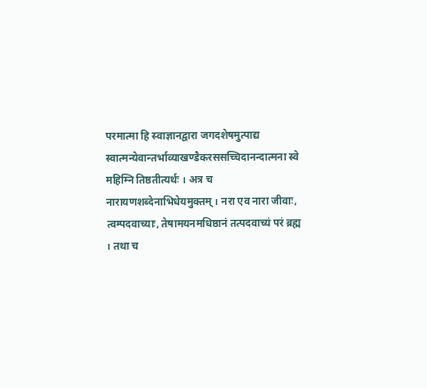परमात्मा हि स्वाज्ञानद्वारा जगदशेषमुत्पाद्य स्वात्मन्येवान्तर्भाव्याखण्डैकरससच्चिदानन्दात्मना स्वे महिम्नि तिष्ठतीत्यर्थः । अत्र च नारायणशब्देनाभिधेयमुक्तम् । नरा एव नारा जीवाः, त्वम्पदवाच्याः, तेषामयनमधिष्ठानं तत्पदवाच्यं परं ब्रह्म । तथा च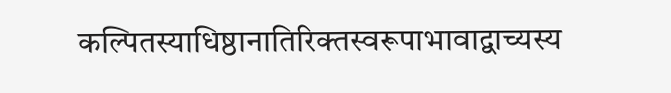कल्पितस्याधिष्ठानातिरिक्तस्वरूपाभावाद्वाच्यस्य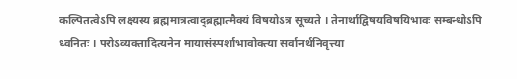कल्पितत्वेऽपि लक्ष्यस्य ब्रह्ममात्रत्वाद्ब्रह्मात्मैक्यं विषयोऽत्र सूच्यते । तेनार्थाद्विषयविषयिभावः सम्बन्धोऽपि ध्वनितः । परोऽव्यक्तादित्यनेन मायासंस्पर्शाभावोक्त्या सर्वानर्थनिवृत्त्या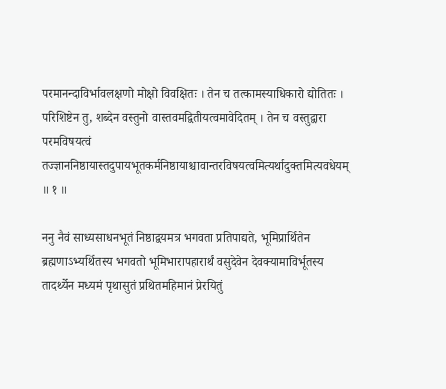परमानन्दाविर्भावलक्षणो मोक्षो विवक्षितः । तेन च तत्कामस्याधिकारो द्योतितः । परिशिष्टेन तु, शब्देन वस्तुनो वास्तवमद्वितीयत्वमावेदितम् । तेन च वस्तुद्वारा परमविषयत्वं तज्ज्ञाननिष्ठायास्तदुपायभूतकर्मनिष्ठायाश्चावान्तरविषयत्वमित्यर्थादुक्तमित्यवधेयम् ॥ १ ॥

ननु नैवं साध्यसाधनभूतं निष्ठाद्वयमत्र भगवता प्रतिपाद्यते, भूमिप्रार्थितेन ब्रह्मणाऽभ्यर्थितस्य भगवतो भूमिभारापहारार्थं वसुदेवेन देवक्यामाविर्भूतस्य तादर्थ्येन मध्यमं पृथासुतं प्रथितमहिमानं प्रेरयितुं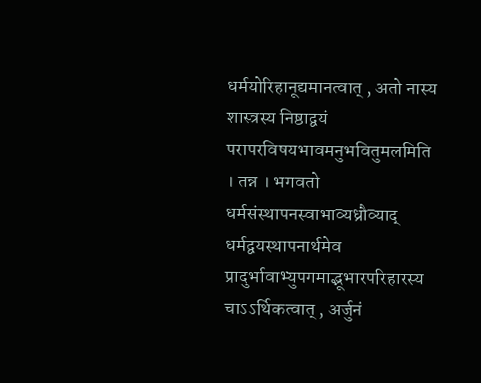धर्मयोरिहानूद्यमानत्वात् , अतो नास्य शास्त्रस्य निष्ठाद्वयं परापरविषयभावमनुभवितुमलमिति । तन्न । भगवतो धर्मसंस्थापनस्वाभाव्यध्रौव्याद् धर्मद्वयस्थापनार्थमेव प्रादुर्भावाभ्युपगमाद्भूभारपरिहारस्य चाऽऽर्थिकत्वात् , अर्जुनं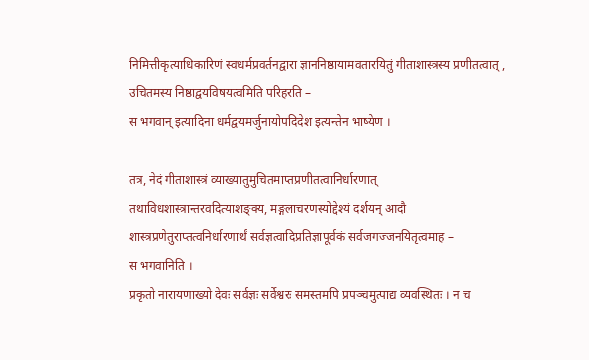निमित्तीकृत्याधिकारिणं स्वधर्मप्रवर्तनद्वारा ज्ञाननिष्ठायामवतारयितुं गीताशास्त्रस्य प्रणीतत्वात् , उचितमस्य निष्ठाद्वयविषयत्वमिति परिहरति –
स भगवान् इत्यादिना धर्मद्वयमर्जुनायोपदिदेश इत्यन्तेन भाष्येण ।

तत्र, नेदं गीताशास्त्रं व्याख्यातुमुचितमाप्तप्रणीतत्वानिर्धारणात् तथाविधशास्त्रान्तरवदित्याशङ्क्य, मङ्गलाचरणस्योद्देश्यं दर्शयन् आदौ शास्त्रप्रणेतुराप्तत्वनिर्धारणार्थं सर्वज्ञत्वादिप्रतिज्ञापूर्वकं सर्वजगज्जनयितृत्वमाह –
स भगवानिति ।
प्रकृतो नारायणाख्यो देवः सर्वज्ञः सर्वेश्वरः समस्तमपि प्रपञ्चमुत्पाद्य व्यवस्थितः । न च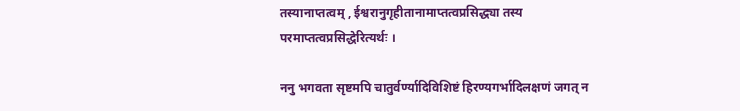तस्यानाप्तत्वम् , ईश्वरानुगृहीतानामाप्तत्वप्रसिद्ध्या तस्य परमाप्तत्वप्रसिद्धेरित्यर्थः ।

ननु भगवता सृष्टमपि चातुर्वर्ण्यादिविशिष्टं हिरण्यगर्भादिलक्षणं जगत् न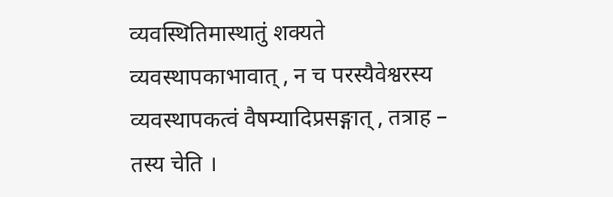व्यवस्थितिमास्थातुं शक्यते व्यवस्थापकाभावात् , न च परस्यैवेश्वरस्य व्यवस्थापकत्वं वैषम्यादिप्रसङ्गात् , तत्राह –
तस्य चेति ।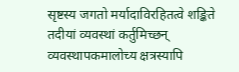सृष्टस्य जगतो मर्यादाविरहितत्वे शङ्किते तदीयां व्यवस्थां कर्तुमिच्छन् व्यवस्थापकमालोच्य क्षत्रस्यापि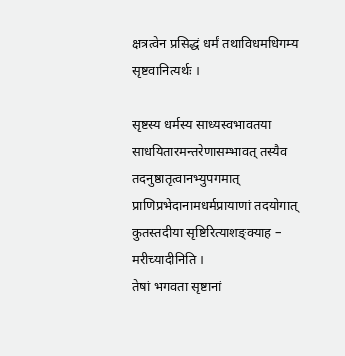क्षत्रत्वेन प्रसिद्धं धर्मं तथाविधमधिगम्य सृष्टवानित्यर्थः ।

सृष्टस्य धर्मस्य साध्यस्वभावतया साधयितारमन्तरेणासम्भावत् तस्यैव तदनुष्ठातृत्वानभ्युपगमात् प्राणिप्रभेदानामधर्मप्रायाणां तदयोगात् कुतस्तदीया सृष्टिरित्याशङ्क्याह –
मरीच्यादीनिति ।
तेषां भगवता सृष्टानां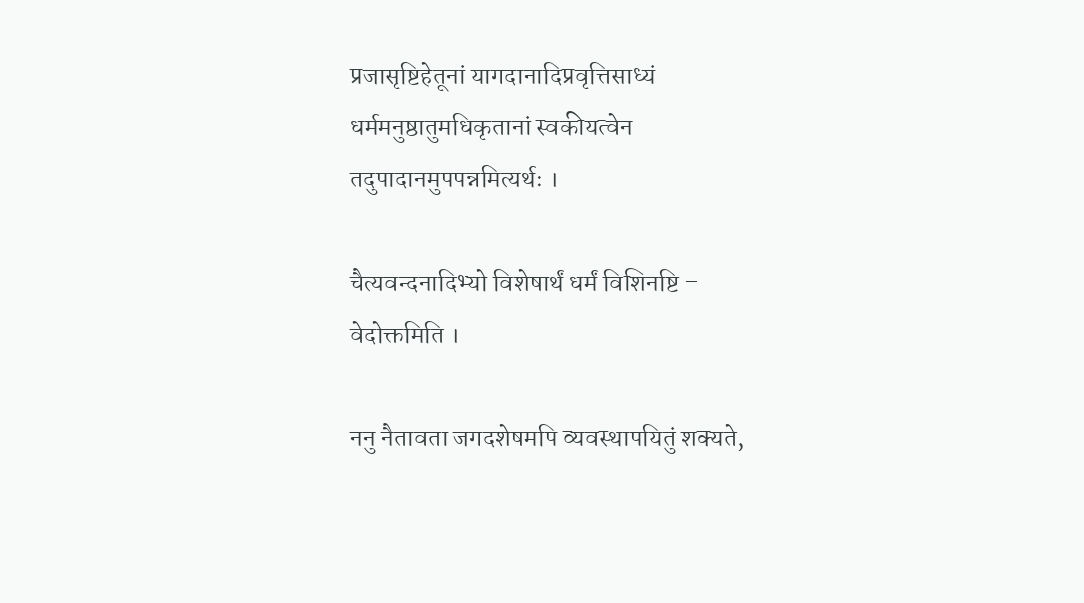प्रजासृष्टिहेतूनां यागदानादिप्रवृत्तिसाध्यं धर्ममनुष्ठातुमधिकृतानां स्वकीयत्वेन तदुपादानमुपपन्नमित्यर्थः ।

चैत्यवन्दनादिभ्यो विशेषार्थं धर्मं विशिनष्टि –
वेदोक्तमिति ।

ननु नैतावता जगदशेषमपि व्यवस्थापयितुं शक्यते,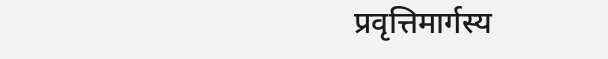प्रवृत्तिमार्गस्य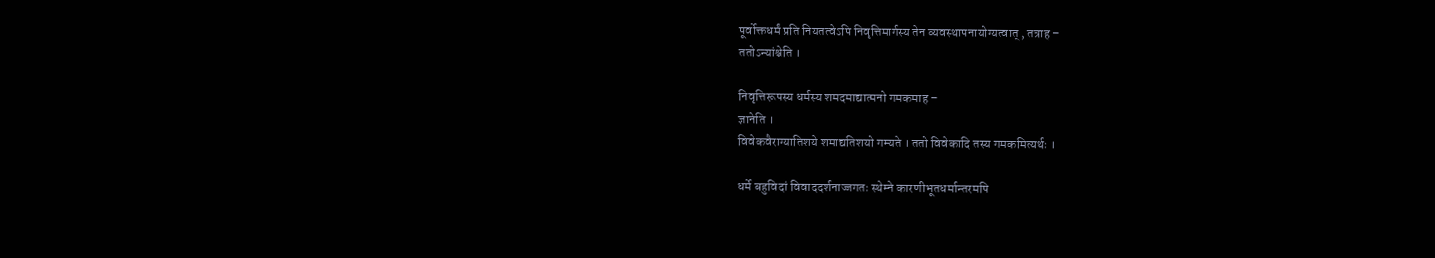पूर्वोक्तधर्मं प्रति नियतत्वेऽपि निवृत्तिमार्गस्य तेन व्यवस्थापनायोग्यत्वात् , तत्राह –
ततोऽन्यांश्चेति ।

निवृत्तिरूपस्य धर्मस्य शमदमाद्यात्मनो गमकमाह –
ज्ञानेति ।
विवेकवैराग्यातिशये शमाद्यतिशयो गम्यते । ततो विवेकादि तस्य गमकमित्यर्थः ।

धर्मे बहुविदां विवाददर्शनाज्जगतः स्थेम्ने कारणीभूतधर्मान्तरमपि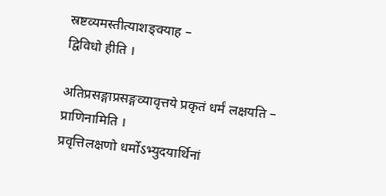स्रष्टव्यमस्तीत्याशङ्क्याह –
द्विविधो हीति ।

अतिप्रसङ्गाप्रसङ्गव्यावृत्तये प्रकृतं धर्मं लक्षयति –
प्राणिनामिति ।
प्रवृत्तिलक्षणो धर्मोऽभ्युदयार्थिनां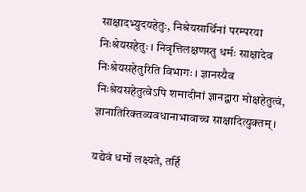साक्षादभ्युदयहेतुः, निश्रेयसार्थिनां परम्परया निःश्रेयसहेतुः । निवृत्तिलक्षणस्तु धर्मः साक्षादेव निःश्रेयसहेतुरिति विभागः । ज्ञानस्यैव निःश्रेयसहेतुत्वेऽपि शमादीनां ज्ञानद्वारा मोक्षहेतुत्वं, ज्ञानातिरिक्तव्यवधानाभावाच्च साक्षादित्युक्तम् ।

यद्येवं धर्मो लक्ष्यते, तर्हि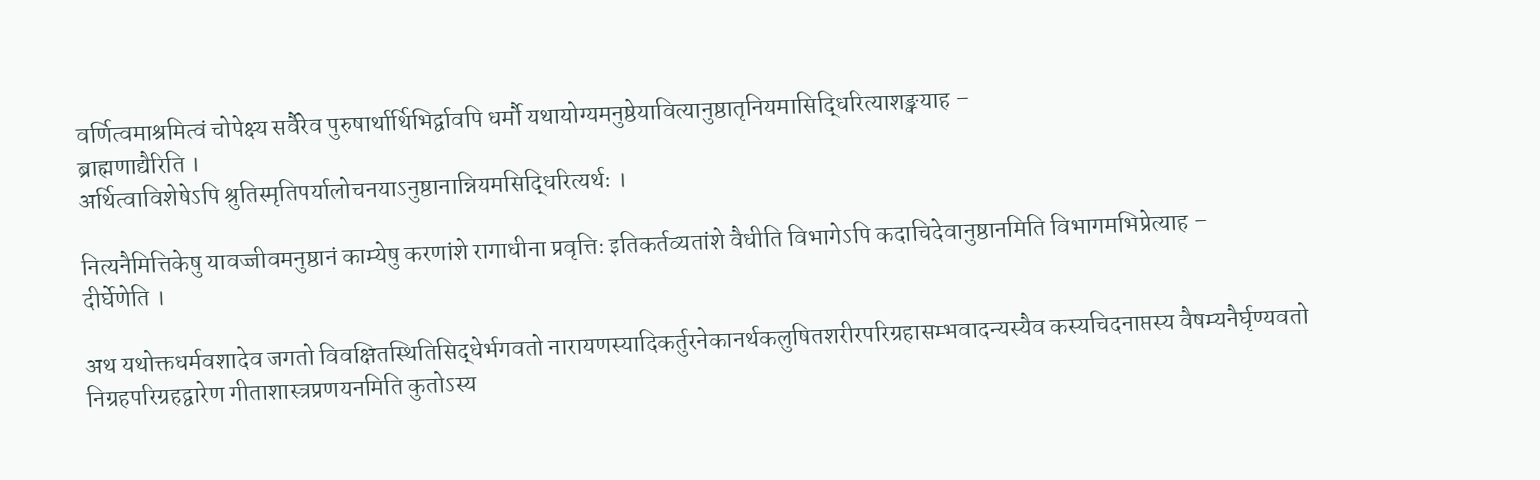वर्णित्वमाश्रमित्वं चोपेक्ष्य सर्वैरेव पुरुषार्थार्थिभिर्द्वावपि धर्मौ यथायोग्यमनुष्ठेयावित्यानुष्ठातृनियमासिद्धिरित्याशङ्क्याह –
ब्राह्मणाद्यैरिति ।
अर्थित्वाविशेषेऽपि श्रुतिस्मृतिपर्यालोचनयाऽनुष्ठानान्नियमसिद्धिरित्यर्थः ।

नित्यनैमित्तिकेषु यावज्जीवमनुष्ठानं काम्येषु करणांशे रागाधीना प्रवृत्तिः इतिकर्तव्यतांशे वैधीति विभागेऽपि कदाचिदेवानुष्ठानमिति विभागमभिप्रेत्याह –
दीर्घेणेति ।

अथ यथोक्तधर्मवशादेव जगतो विवक्षितस्थितिसिद्धेर्भगवतो नारायणस्यादिकर्तुरनेकानर्थकलुषितशरीरपरिग्रहासम्भवादन्यस्यैव कस्यचिदनाप्तस्य वैषम्यनैर्घृण्यवतो निग्रहपरिग्रहद्वारेण गीताशास्त्रप्रणयनमिति कुतोऽस्य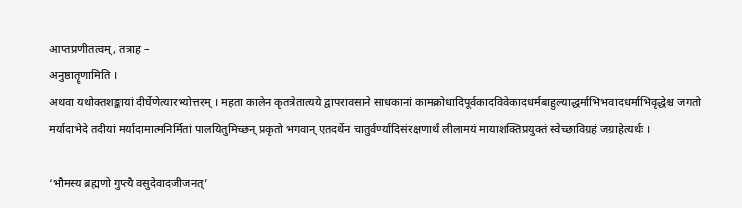आप्तप्रणीतत्वम् , तत्राह –
अनुष्ठातॄणामिति ।
अथवा यथोक्तशङ्कायां दीर्घेणेत्यारभ्योत्तरम् । महता कालेन कृतत्रेतात्यये द्वापरावसाने साधकानां कामक्रोधादिपूर्वकादविवेकादधर्मबाहुल्याद्धर्माभिभवादधर्माभिवृद्धेश्च जगतो मर्यादाभेदे तदीयां मर्यादामात्मनिर्मितां पालयितुमिच्छन् प्रकृतो भगवान् एतदर्थेन चातुर्वर्ण्यादिसंरक्षणार्थं लीलामयं मायाशक्तिप्रयुक्तं स्वेच्छाविग्रहं जग्राहेत्यर्थः ।

‘भौमस्य ब्रह्मणो गुप्त्यै वसुदेवादजीजनत्’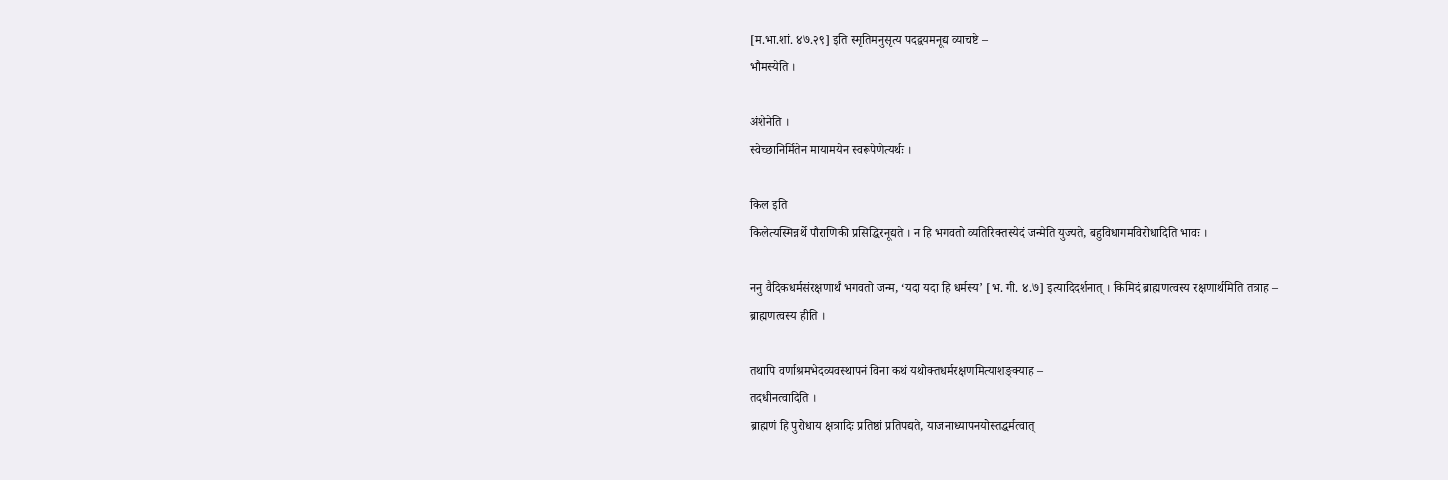[म.भा.शां. ४७.२९] इति स्मृतिमनुसृत्य पदद्वयमनूद्य व्याचष्टे –
भौमस्येति ।

अंशेनेति ।
स्वेच्छानिर्मितेन मायामयेन स्वरूपेणेत्यर्थः ।

किल इति
किलेत्यस्मिन्नर्थे पौराणिकी प्रसिद्धिरनूद्यते । न हि भगवतो व्यतिरिक्तस्येदं जन्मेति युज्यते, बहुविधागमविरोधादिति भावः ।

ननु वैदिकधर्मसंरक्षणार्थं भगवतो जन्म, ‘यदा यदा हि धर्मस्य’ [भ. गी. ४.७] इत्यादिदर्शनात् । किमिदं ब्राह्मणत्वस्य रक्षणार्थमिति तत्राह –
ब्राह्मणत्वस्य हीति ।

तथापि वर्णाश्रमभेदव्यवस्थापनं विना कथं यथोक्तधर्मरक्षणमित्याशङ्क्याह –
तदधीनत्वादिति ।
ब्राह्मणं हि पुरोधाय क्षत्रादिः प्रतिष्ठां प्रतिपद्यते, याजनाध्यापनयोस्तद्धर्मत्वात्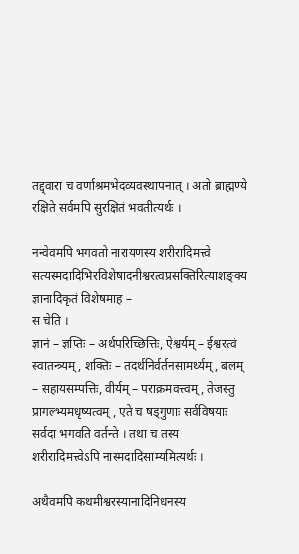तद्द्वारा च वर्णाश्रमभेदव्यवस्थापनात् । अतो ब्राह्मण्ये रक्षिते सर्वमपि सुरक्षितं भवतीत्यर्थः ।

नन्वेवमपि भगवतो नारायणस्य शरीरादिमत्त्वे सत्यस्मदादिभिरविशेषादनीश्वरत्वप्रसक्तिरित्याशङ्क्य ज्ञानादिकृतं विशेषमाह –
स चेति ।
ज्ञानं – ज्ञप्तिः – अर्थपरिच्छित्तिः, ऐश्वर्यम् – ईश्वरत्वं स्वातन्त्र्यम्, शक्तिः – तदर्थनिर्वर्तनसामर्थ्यम् , बलम् – सहायसम्पत्तिः, वीर्यम् – पराक्रमवत्त्वम् , तेजस्तु प्रागल्भ्यमधृष्यत्वम् , एते च षड्गुणाः सर्वविषयाः सर्वदा भगवति वर्तन्ते । तथा च तस्य शरीरादिमत्त्वेऽपि नास्मदादिसाम्यमित्यर्थः ।

अथैवमपि कथमीश्वरस्यानादिनिधनस्य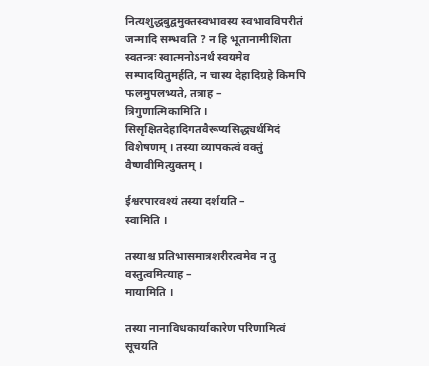नित्यशुद्धबुद्वमुक्तस्वभावस्य स्वभावविपरीतं जन्मादि सम्भवति ? न हि भूतानामीशिता स्वतन्त्रः स्वात्मनोऽनर्थं स्वयमेव सम्पादयितुमर्हति, न चास्य देहादिग्रहे किमपि फलमुपलभ्यते, तत्राह –
त्रिगुणात्मिकामिति ।
सिसृक्षितदेहादिगतवैरूप्यसिद्ध्यर्थमिदं विशेषणम् । तस्या व्यापकत्वं वक्तुं वैष्णवीमित्युक्तम् ।

ईश्वरपारवश्यं तस्या दर्शयति –
स्वामिति ।

तस्याश्च प्रतिभासमात्रशरीरत्वमेव न तु वस्तुत्वमित्याह –
मायामिति ।

तस्या नानाविधकार्याकारेण परिणामित्वं सूचयति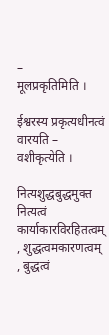–
मूलप्रकृतिमिति ।

ईश्वरस्य प्रकृत्यधीनत्वं वारयति –
वशीकृत्येति ।

नित्यशुद्धबुद्धमुक्त
नित्यत्वं कार्याकारविरहितत्वम् , शुद्धत्वमकारणत्वम् , बुद्धत्वं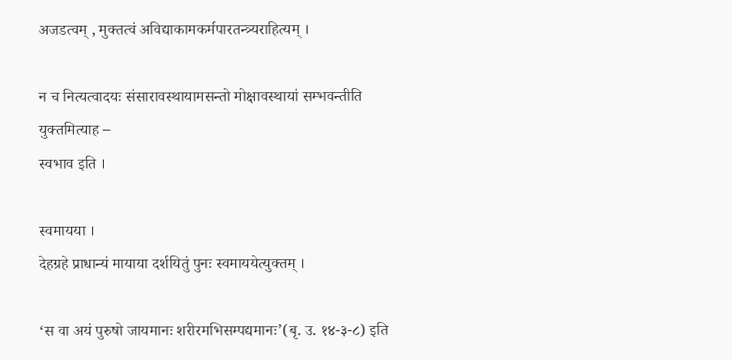अजडत्वम् , मुक्तत्वं अविद्याकामकर्मपारतन्त्र्यराहित्यम् ।

न च नित्यत्वादयः संसारावस्थायामसन्तो मोक्षावस्थायां सम्भवन्तीति युक्तमित्याह –
स्वभाव इति ।

स्वमायया ।
देहग्रहे प्राधान्यं मायाया दर्शयितुं पुनः स्वमाययेत्युक्तम् ।

‘स वा अयं पुरुषो जायमानः शरीरमभिसम्पद्यमानः’(बृ. उ. १४-३-८) इति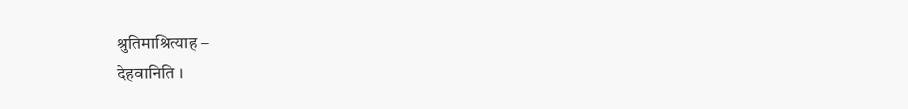श्रुतिमाश्रित्याह –
देहवानिति ।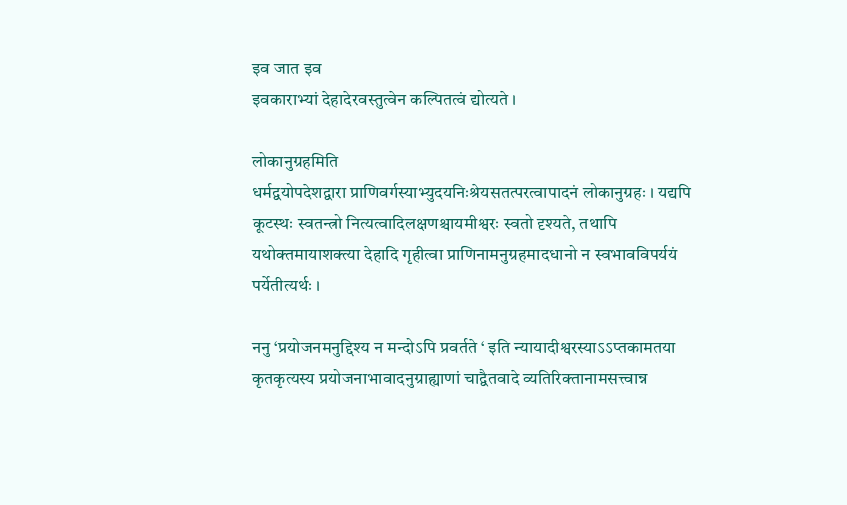इव जात इव
इवकाराभ्यां देहादेरवस्तुत्वेन कल्पितत्वं द्योत्यते ।

लोकानुग्रहमिति
धर्मद्वयोपदेशद्वारा प्राणिवर्गस्याभ्युदयनिःश्रेयसतत्परत्वापादनं लोकानुग्रहः । यद्यपि कूटस्थः स्वतन्त्रो नित्यत्वादिलक्षणश्चायमीश्वरः स्वतो दृश्यते, तथापि यथोक्तमायाशक्त्या देहादि गृहीत्वा प्राणिनामनुग्रहमादधानो न स्वभावविपर्ययं पर्येतीत्यर्थः ।

ननु ‘प्रयोजनमनुद्दिश्य न मन्दोऽपि प्रवर्तते ‘ इति न्यायादीश्वरस्याऽऽप्तकामतया कृतकृत्यस्य प्रयोजनाभावादनुग्राह्याणां चाद्वैतवादे व्यतिरिक्तानामसत्त्वान्न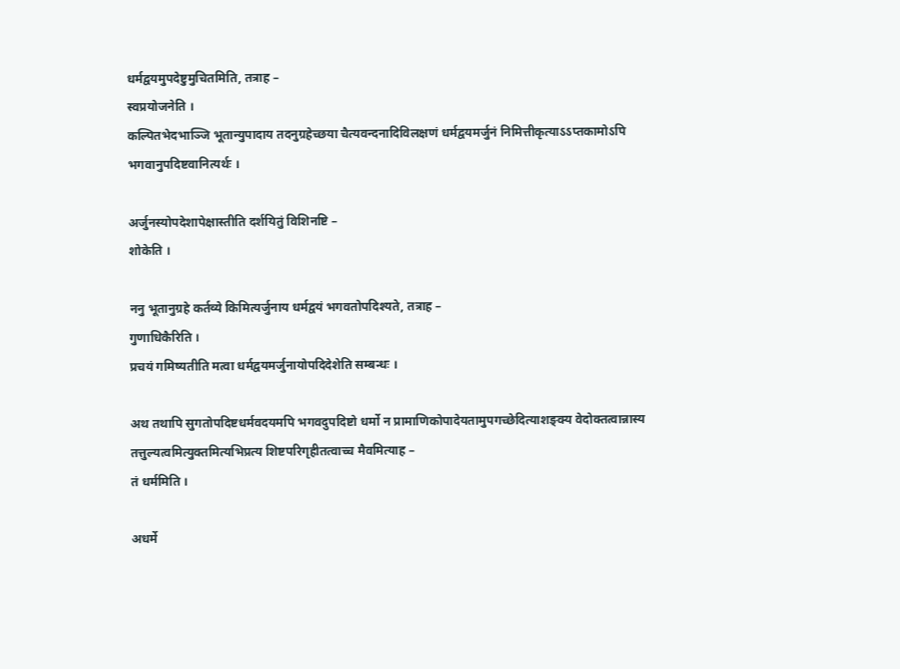धर्मद्वयमुपदेष्टुमुचितमिति, तत्राह –
स्वप्रयोजनेति ।
कल्पितभेदभाञ्जि भूतान्युपादाय तदनुग्रहेच्छया चैत्यवन्दनादिविलक्षणं धर्मद्वयमर्जुनं निमित्तीकृत्याऽऽप्तकामोऽपि भगवानुपदिष्टवानित्यर्थः ।

अर्जुनस्योपदेशापेक्षास्तीति दर्शयितुं विशिनष्टि –
शोकेति ।

ननु भूतानुग्रहे कर्तव्ये किमित्यर्जुनाय धर्मद्वयं भगवतोपदिश्यते, तत्राह –
गुणाधिकैरिति ।
प्रचयं गमिष्यतीति मत्वा धर्मद्वयमर्जुनायोपदिदेशेति सम्बन्धः ।

अथ तथापि सुगतोपदिष्टधर्मवदयमपि भगवदुपदिष्टो धर्मो न प्रामाणिकोपादेयतामुपगच्छेदित्याशङ्क्य वेदोक्तत्वान्नास्य तत्तुल्यत्वमित्युक्तमित्यभिप्रत्य शिष्टपरिगृहीतत्वाच्च मैवमित्याह –
तं धर्ममिति ।

अधर्मे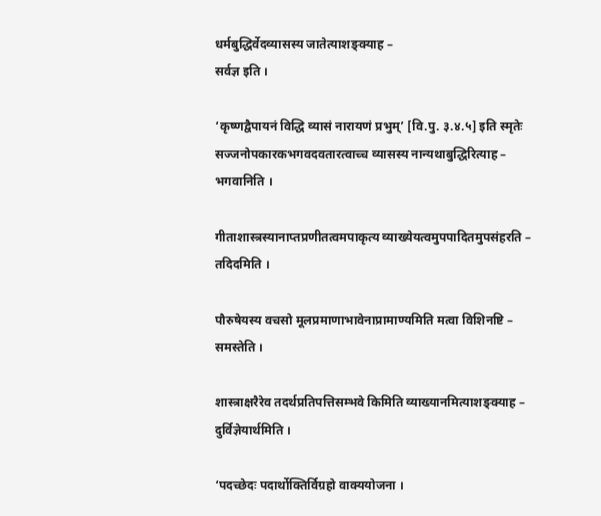धर्मबुद्धिर्वेदव्यासस्य जातेत्याशङ्क्याह –
सर्वज्ञ इति ।

‘कृष्णद्वैपायनं विद्धि व्यासं नारायणं प्रभुम्’ [वि.पु. ३.४.५] इति स्मृतेः सज्जनोपकारकभगवदवतारत्वाच्च व्यासस्य नान्यथाबुद्धिरित्याह –
भगवानिति ।

गीताशास्त्रस्यानाप्तप्रणीतत्वमपाकृत्य व्याख्येयत्वमुपपादितमुपसंहरति –
तदिदमिति ।

पौरुषेयस्य वचसो मूलप्रमाणाभावेनाप्रामाण्यमिति मत्वा विशिनष्टि –
समस्तेति ।

शास्त्राक्षरैरेव तदर्थप्रतिपत्तिसम्भवे किमिति व्याख्यानमित्याशङ्क्याह –
दुर्विज्ञेयार्थमिति ।

‘पदच्छेदः पदार्थोक्तिर्विग्रहो वाक्ययोजना ।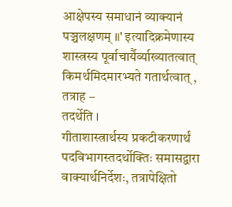आक्षेपस्य समाधानं व्याक्यानं पञ्चलक्षणम् ॥' इत्यादिक्रमेणास्य शास्त्रस्य पूर्वाचार्यैर्व्याख्यातत्वात् किमर्थमिदमारभ्यते गतार्थत्वात् , तत्राह –
तदर्थेति ।
गीताशास्त्रार्थस्य प्रकटीकरणार्थं पदविभागस्तदर्थोक्तिः समासद्वारा वाक्यार्थनिर्देशः, तत्रापेक्षितो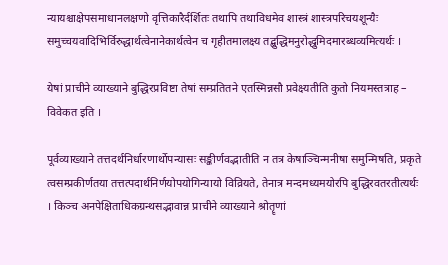न्यायश्चाक्षेपसमाधानलक्षणो वृत्तिकारैर्दर्शितः तथापि तथाविधमेव शास्त्रं शास्त्रपरिचयशून्यैः समुच्चयवादिभिर्विरुद्धार्थत्वेनानेकार्थत्वेन च गृहीतमालक्ष्य तद्बुद्धिमनुरोद्धुमिदमारब्धव्यमित्यर्थः ।

येषां प्राचीने व्याख्याने बुद्धिरप्रविष्टा तेषां सम्प्रतितने एतस्मिन्नसौ प्रवेक्ष्यतीति कुतो नियमस्तत्राह –
विवेकत इति ।

पूर्वव्याख्याने तत्तदर्थनिर्धारणार्थोपन्यासः सङ्कीर्णवद्भातीति न तत्र केषाञ्चिन्मनीषा समुन्मिषति, प्रकृते त्वसम्प्रकीर्णतया तत्तत्पदार्थनिर्णयोपयोगिन्यायो विव्रियते, तेनात्र मन्दमध्यमयोरपि बुद्धिरवतरतीत्यर्थः । किञ्च अनपेक्षिताधिकग्रन्थसद्भावान्न प्राचीने व्याख्याने श्रोतॄणां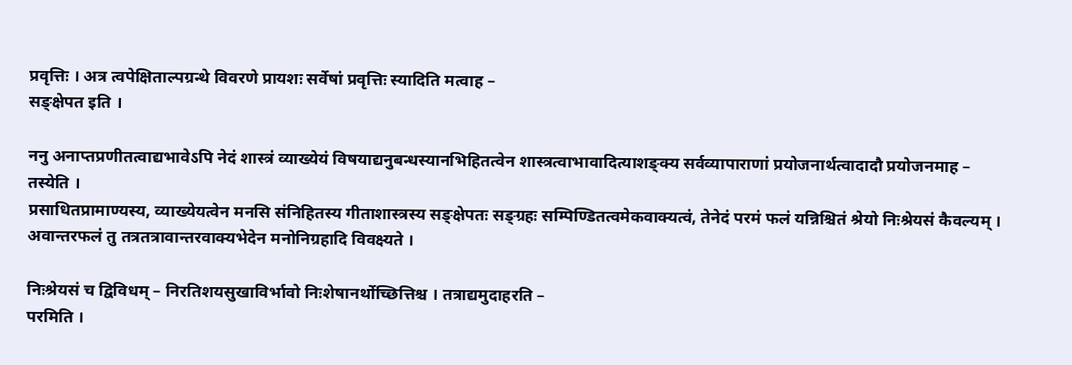प्रवृत्तिः । अत्र त्वपेक्षिताल्पग्रन्थे विवरणे प्रायशः सर्वेषां प्रवृत्तिः स्यादिति मत्वाह –
सङ्क्षेपत इति ।

ननु अनाप्तप्रणीतत्वाद्यभावेऽपि नेदं शास्त्रं व्याख्येयं विषयाद्यनुबन्धस्यानभिहितत्वेन शास्त्रत्वाभावादित्याशङ्क्य सर्वव्यापाराणां प्रयोजनार्थत्वादादौ प्रयोजनमाह –
तस्येति ।
प्रसाधितप्रामाण्यस्य, व्याख्येयत्वेन मनसि संनिहितस्य गीताशास्त्रस्य सङ्क्षेपतः सङ्ग्रहः सम्पिण्डितत्वमेकवाक्यत्वं, तेनेदं परमं फलं यन्निश्चितं श्रेयो निःश्रेयसं कैवल्यम् । अवान्तरफलं तु तत्रतत्रावान्तरवाक्यभेदेन मनोनिग्रहादि विवक्ष्यते ।

निःश्रेयसं च द्विविधम् – निरतिशयसुखाविर्भावो निःशेषानर्थोच्छित्तिश्च । तत्राद्यमुदाहरति –
परमिति ।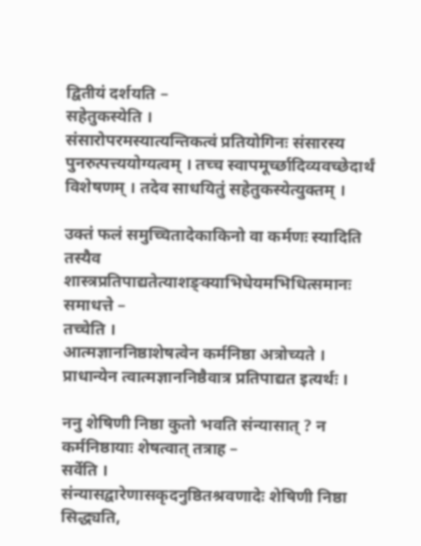द्वितीयं दर्शयति –
सहेतुकस्येति ।
संसारोपरमस्यात्यन्तिकत्वं प्रतियोगिनः संसारस्य पुनरुत्पत्त्ययोग्यत्वम् । तच्च स्वापमूर्च्छादिव्यवच्छेदार्थं विशेषणम् । तदेव साधयितुं सहेतुकस्येत्युक्तम् ।

उक्तं फलं समुच्चितादेकाकिनो वा कर्मणः स्यादिति तस्यैव शास्त्रप्रतिपाद्यतेत्याशङ्क्याभिधेयमभिधित्समानः समाधत्ते –
तच्चेति ।
आत्मज्ञाननिष्ठाशेषत्वेन कर्मनिष्ठा अत्रोच्यते । प्राधान्येन त्वात्मज्ञाननिष्ठैवात्र प्रतिपाद्यत इत्यर्थः ।

ननु शेषिणी निष्ठा कुतो भवति संन्यासात् ? न कर्मनिष्ठायाः शेषत्वात् तत्राह –
सर्वेति ।
संन्यासद्वारेणासकृदनुष्ठितश्रवणादेः शेषिणी निष्ठा सिद्ध्यति,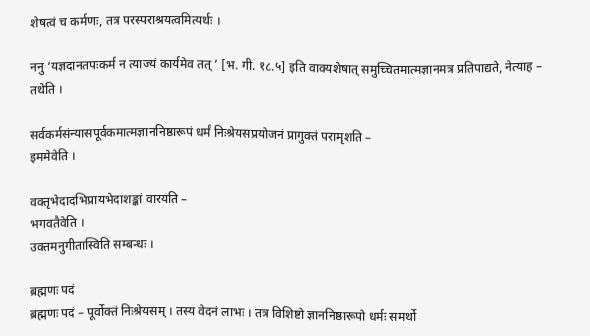शेषत्वं च कर्मणः, तत्र परस्पराश्रयत्वमित्यर्थः ।

ननु ‘यज्ञदानतपःकर्म न त्याज्यं कार्यमेव तत् ’ [भ. गी. १८.५] इति वाक्यशेषात् समुच्चितमात्मज्ञानमत्र प्रतिपाद्यते, नेत्याह –
तथेति ।

सर्वकर्मसंन्यासपूर्वकमात्मज्ञाननिष्ठारूपं धर्मं निःश्रेयसप्रयोजनं प्रागुक्तं परामृशति –
इममेवेति ।

वक्तृभेदादभिप्रायभेदाशङ्कां वारयति –
भगवतैवेति ।
उक्तमनुगीतास्विति सम्बन्धः ।

ब्रह्मणः पदं
ब्रह्मणः पदं – पूर्वोक्तं निःश्रेयसम् । तस्य वेदनं लाभः । तत्र विशिष्टो ज्ञाननिष्ठारूपो धर्मः समर्थो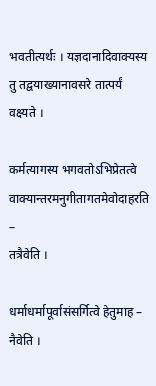भवतीत्यर्थः । यज्ञदानादिवाक्यस्य तु तद्वयाख्यानावसरे तात्पर्यं वक्ष्यते ।

कर्मत्यागस्य भगवतोऽभिप्रेतत्वे वाक्यान्तरमनुगीतागतमेवोदाहरति –
तत्रैवेति ।

धर्माधर्मापूर्वासंसर्गित्वे हेतुमाह –
नैवेति ।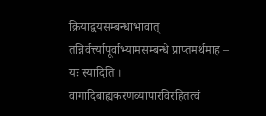क्रियाद्वयसम्बन्धाभावात् तन्निर्वर्त्त्यापूर्वाभ्यामसम्बन्धे प्राप्तमर्थमाह –
यः स्यादिति ।
वागादिबाह्यकरणव्यापारविरहितत्वं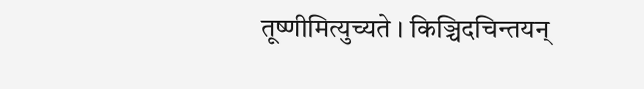तूष्णीमित्युच्यते । किञ्चिदचिन्तयन्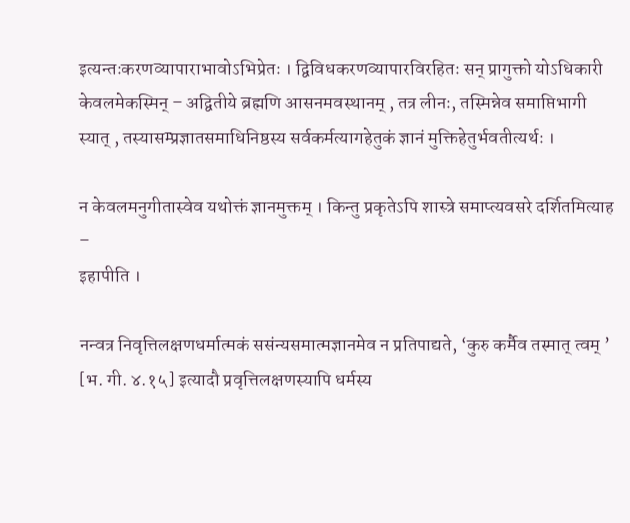इत्यन्तःकरणव्यापाराभावोऽभिप्रेतः । द्विविधकरणव्यापारविरहितः सन् प्रागुक्तो योऽधिकारी केवलमेकस्मिन् – अद्वितीये ब्रह्मणि आसनमवस्थानम् , तत्र लीनः, तस्मिन्नेव समाप्तिभागी स्यात् , तस्यासम्प्रज्ञातसमाधिनिष्ठस्य सर्वकर्मत्यागहेतुकं ज्ञानं मुक्तिहेतुर्भवतीत्यर्थः ।

न केवलमनुगीतास्वेव यथोक्तं ज्ञानमुक्तम् । किन्तु प्रकृतेऽपि शास्त्रे समाप्त्यवसरे दर्शितमित्याह –
इहापीति ।

नन्वत्र निवृत्तिलक्षणधर्मात्मकं ससंन्यसमात्मज्ञानमेव न प्रतिपाद्यते, ‘कुरु कर्मैव तस्मात् त्वम् ’ [भ. गी. ४.१५] इत्यादौ प्रवृत्तिलक्षणस्यापि धर्मस्य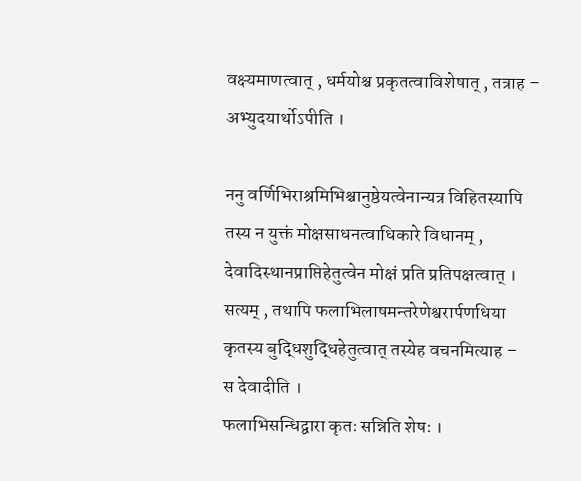वक्ष्यमाणत्वात् , धर्मयोश्च प्रकृतत्वाविशेषात् , तत्राह –
अभ्युदयार्थोऽपीति ।

ननु वर्णिभिराश्रमिभिश्चानुष्ठेयत्वेनान्यत्र विहितस्यापि तस्य न युक्तं मोक्षसाधनत्वाधिकारे विधानम् , देवादिस्थानप्राप्तिहेतुत्वेन मोक्षं प्रति प्रतिपक्षत्वात् । सत्यम् , तथापि फलाभिलाषमन्तरेणेश्वरार्पणधिया कृतस्य बुद्धिशुद्धिहेतुत्वात् तस्येह वचनमित्याह –
स देवादीति ।
फलाभिसन्धिद्वारा कृतः सन्निति शेषः ।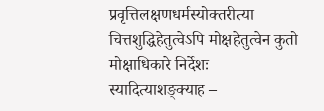प्रवृत्तिलक्षणधर्मस्योक्तरीत्या चित्तशुद्धिहेतुत्वेऽपि मोक्षहेतुत्वेन कुतो मोक्षाधिकारे निर्देशः स्यादित्याशङ्क्याह –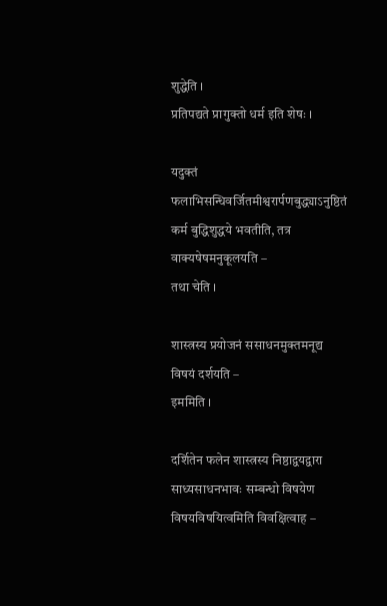शुद्धेति ।
प्रतिपद्यते प्रागुक्तो धर्म इति शेषः ।

यदुक्तं फलाभिसन्धिवर्जितमीश्वरार्पणबुद्ध्याऽनुष्ठितं कर्म बुद्धिशुद्धये भवतीति, तत्र वाक्यषेषमनुकूलयति –
तथा चेति ।

शास्त्रस्य प्रयोजनं ससाधनमुक्तमनूद्य विषयं दर्शयति –
इममिति ।

दर्शितेन फलेन शास्त्रस्य निष्ठाद्वयद्वारा साध्यसाधनभावः सम्बन्धो विषयेण विषयविषयित्वमिति विवक्षित्वाह –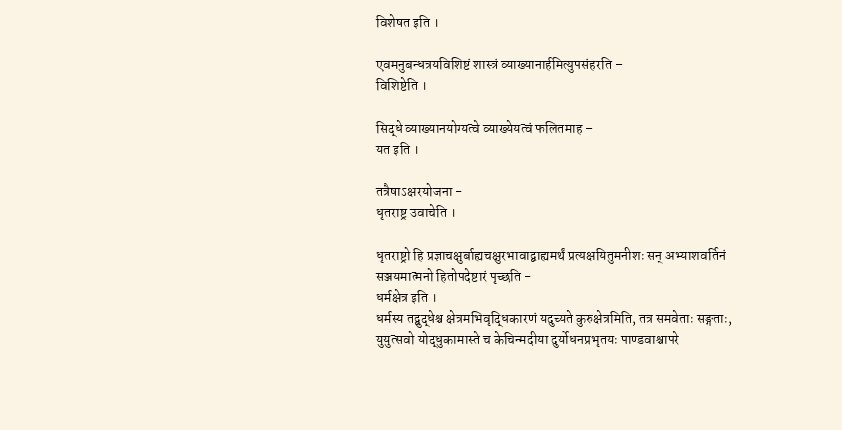विशेषत इति ।

एवमनुबन्धत्रयविशिष्टं शास्त्रं व्याख्यानार्हमित्युपसंहरति –
विशिष्टेति ।

सिद्धे व्याख्यानयोग्यत्वे व्याख्येयत्वं फलितमाह –
यत इति ।

तत्रैषाऽक्षरयोजना -
धृतराष्ट्र उवाचेति ।

धृतराष्ट्रो हि प्रज्ञाचक्षुर्बाह्यचक्षुरभावाद्बाह्यमर्थं प्रत्यक्षयितुमनीशः सन् अभ्याशवर्तिनं सञ्जयमात्मनो हितोपदेष्टारं पृच्छति -
धर्मक्षेत्र इति ।
धर्मस्य तद्बुद्धेश्च क्षेत्रमभिवृद्धिकारणं यदुच्यते कुरुक्षेत्रमिति, तत्र समवेताः सङ्गताः, युयुत्सवो योद्धुकामास्ते च केचिन्मदीया दुर्योधनप्रभृतयः पाण्डवाश्चापरे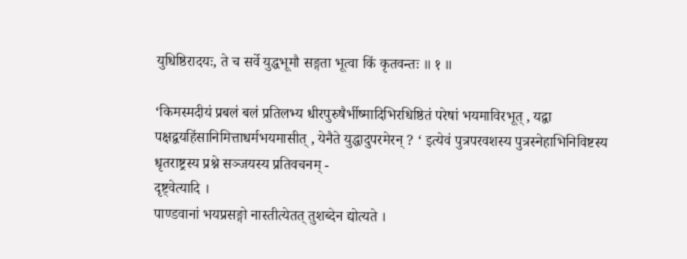युधिष्ठिरादयः, ते च सर्वे युद्धभूमौ सङ्गता भूत्वा किं कृतवन्तः ॥ १ ॥

‘किमस्मदीयं प्रबलं बलं प्रतिलभ्य धीरपुरुषैर्भीष्मादिभिरधिष्ठितं परेषां भयमाविरभूत् , यद्वा पक्षद्वयहिंसानिमित्ताधर्मभयमासीत् , येनैते युद्धादुपरमेरन् ? ‘ इत्येवं पुत्रपरवशस्य पुत्रस्नेहाभिनिविष्टस्य धृतराष्ट्रस्य प्रश्ने सञ्जयस्य प्रतिवचनम् -
दृष्ट्वेत्यादि ।
पाण्डवानां भयप्रसङ्गो नास्तीत्येतत् तुशब्देन द्योत्यते ।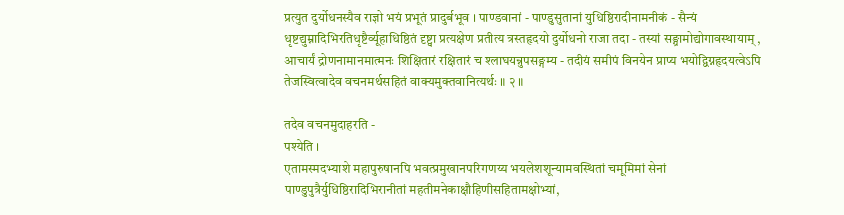प्रत्युत दुर्योधनस्यैव राज्ञो भयं प्रभूतं प्रादुर्बभूव । पाण्डवानां - पाण्डुसुतानां युधिष्ठिरादीनामनीकं - सैन्यं धृष्टद्युम्नादिभिरतिधृष्टैर्व्यूहाधिष्ठितं दृष्ट्वा प्रत्यक्षेण प्रतीत्य त्रस्तहृदयो दुर्योधनो राजा तदा - तस्यां सङ्ग्रामोद्योगावस्थायाम् , आचार्यं द्रोणनामानमात्मनः शिक्षितारं रक्षितारं च श्लाघयन्नुपसङ्गम्य - तदीयं समीपं विनयेन प्राप्य भयोद्विग्नहृदयत्वेऽपि तेजस्वित्वादेव वचनमर्थसहितं वाक्यमुक्तवानित्यर्थः ॥ २ ॥

तदेव वचनमुदाहरति -
पश्येति ।
एतामस्मदभ्याशे महापुरुषानपि भवत्प्रमुखानपरिगणय्य भयलेशशून्यामवस्थितां चमूमिमां सेनां पाण्डुपुत्रैर्युधिष्ठिरादिभिरानीतां महतीमनेकाक्षौहिणीसहितामक्षोभ्यां,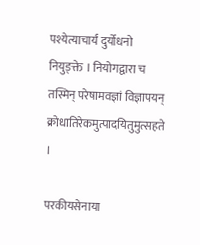पश्येत्याचार्यं दुर्योधनो नियुङ्क्ते । नियोगद्वारा च तस्मिन् परेषामवज्ञां विज्ञापयन् क्रोधातिरेकमुत्पादयितुमुत्सहते ।

परकीयसेनाया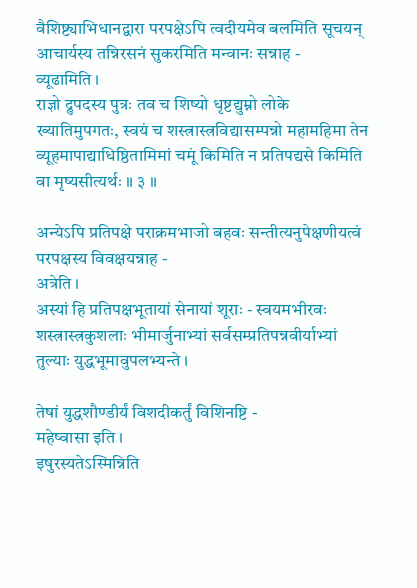वैशिष्ट्याभिधानद्वारा परपक्षेऽपि त्वदीयमेव बलमिति सूचयन् आचार्यस्य तन्निरसनं सुकरमिति मन्वानः सन्नाह -
व्यूढामिति ।
राज्ञो द्रुपदस्य पुत्रः तव च शिष्यो धृष्टद्युम्नो लोके ख्यातिमुपगतः, स्वयं च शस्त्रास्त्रविद्यासम्पन्नो महामहिमा तेन व्यूहमापाद्याधिष्ठितामिमां चमूं किमिति न प्रतिपद्यसे किमिति वा मृष्यसीत्यर्थः ॥ ३ ॥

अन्येऽपि प्रतिपक्षे पराक्रमभाजो बहवः सन्तीत्यनुपेक्षणीयत्वं परपक्षस्य विवक्षयन्नाह -
अत्रेति ।
अस्यां हि प्रतिपक्षभूतायां सेनायां शूराः - स्वयमभीरवः शस्त्रास्त्रकुशलाः भीमार्जुनाभ्यां सर्वसम्प्रतिपन्नवीर्याभ्यां तुल्याः युद्धभूमावुपलभ्यन्ते ।

तेषां युद्धशौण्डीर्यं विशदीकर्तुं विशिनष्टि -
महेष्वासा इति ।
इषुरस्यतेऽस्मिन्निति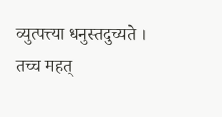व्युत्पत्त्या धनुस्तदुच्यते । तच्च महत्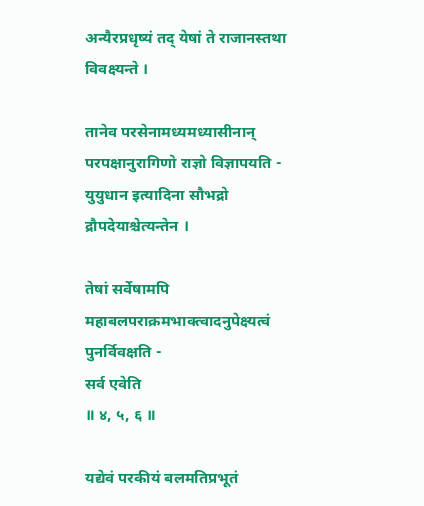अन्यैरप्रधृष्यं तद् येषां ते राजानस्तथा विवक्ष्यन्ते ।

तानेव परसेनामध्यमध्यासीनान् परपक्षानुरागिणो राज्ञो विज्ञापयति -
युयुधान इत्यादिना सौभद्रो द्रौपदेयाश्चेत्यन्तेन ।

तेषां सर्वेषामपि महाबलपराक्रमभाक्त्वादनुपेक्ष्यत्वं पुनर्विवक्षति -
सर्व एवेति
॥ ४, ५, ६ ॥

यद्येवं परकीयं बलमतिप्रभूतं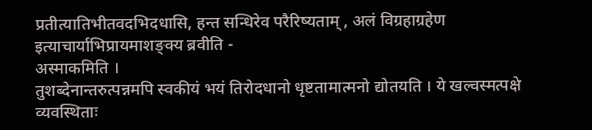प्रतीत्यातिभीतवदभिदधासि, हन्त सन्धिरेव परैरिष्यताम् , अलं विग्रहाग्रहेण इत्याचार्याभिप्रायमाशङ्क्य ब्रवीति -
अस्माकमिति ।
तुशब्देनान्तरुत्पन्नमपि स्वकीयं भयं तिरोदधानो धृष्टतामात्मनो द्योतयति । ये खल्वस्मत्पक्षे व्यवस्थिताः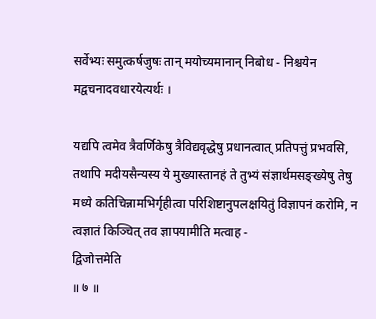सर्वेभ्यः समुत्कर्षजुषः तान् मयोच्यमानान् निबोध - निश्चयेन मद्वचनादवधारयेत्यर्थः ।

यद्यपि त्वमेव त्रैवर्णिकेषु त्रैविद्यवृद्धेषु प्रधानत्वात् प्रतिपत्तुं प्रभवसि, तथापि मदीयसैन्यस्य ये मुख्यास्तानहं ते तुभ्यं संज्ञार्थमसङ्ख्येषु तेषु मध्ये कतिचिन्नामभिर्गृहीत्वा परिशिष्टानुपलक्षयितुं विज्ञापनं करोमि, न त्वज्ञातं किञ्चित् तव ज्ञापयामीति मत्वाह -
द्विजोत्तमेति
॥ ७ ॥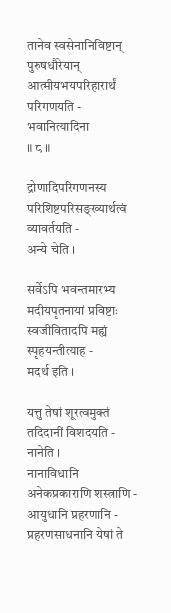तानेव स्वसेनानिविष्टान् पुरुषधौरेयान् आत्मीयभयपरिहारार्थं परिगणयति -
भवानित्यादिना
॥ ८ ॥

द्रोणादिपरिगणनस्य परिशिष्टपरिसङ्ख्यार्थत्वं व्यावर्तयति -
अन्ये चेति ।

सर्वेऽपि भवन्तमारभ्य मदीयपृतनायां प्रविष्टाः स्वजीवितादपि मह्यं स्पृहयन्तीत्याह -
मदर्थ इति ।

यत्तु तेषां शूरत्वमुक्तं तदिदानीं विशदयति -
नानेति ।
नानाविधानि अनेकप्रकाराणि शस्त्राणि - आयुधानि प्रहरणानि - प्रहरणसाधनानि येषां ते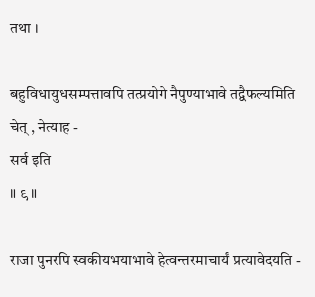तथा ।

बहुविधायुधसम्पत्तावपि तत्प्रयोगे नैपुण्याभावे तद्वैफल्यमिति चेत् , नेत्याह -
सर्व इति
॥ ९ ॥

राजा पुनरपि स्वकीयभयाभावे हेत्वन्तरमाचार्यं प्रत्यावेदयति -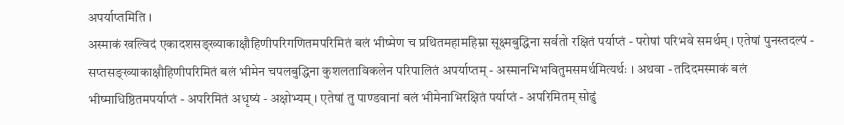अपर्याप्तमिति ।
अस्माकं खल्विदं एकादशसङ्ख्याकाक्षौहिणीपरिगणितमपरिमितं बलं भीष्मेण च प्रथितमहामहिम्ना सूक्ष्मबुद्धिना सर्वतो रक्षितं पर्याप्तं - परोषां परिभवे समर्थम् । एतेषां पुनस्तदल्पं - सप्तसङ्ख्याकाक्षौहिणीपरिमितं बलं भीमेन चपलबुद्धिना कुशलताविकलेन परिपालितं अपर्याप्तम् - अस्मानभिभवितुमसमर्थमित्यर्थः । अथवा - तदिदमस्माकं बलं भीष्माधिष्ठितमपर्याप्तं - अपरिमितं अधृष्यं - अक्षोभ्यम् । एतेषां तु पाण्डवानां बलं भीमेनाभिरक्षितं पर्याप्तं - अपरिमितम् सोढुं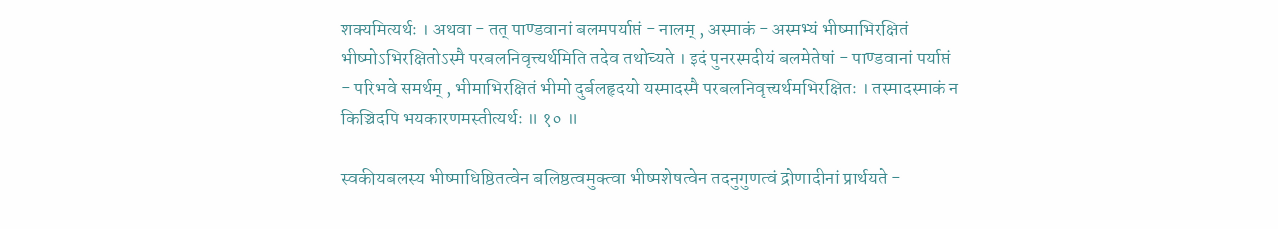शक्यमित्यर्थः । अथवा - तत् पाण्डवानां बलमपर्याप्तं - नालम् , अस्माकं - अस्मभ्यं भीष्माभिरक्षितं भीष्मोऽभिरक्षितोऽस्मै परबलनिवृत्त्यर्थमिति तदेव तथोच्यते । इदं पुनरस्मदीयं बलमेतेषां - पाण्डवानां पर्याप्तं - परिभवे समर्थम् , भीमाभिरक्षितं भीमो दुर्बलहृदयो यस्मादस्मै परबलनिवृत्त्यर्थमभिरक्षितः । तस्मादस्माकं न किञ्चिदपि भयकारणमस्तीत्यर्थः ॥ १० ॥

स्वकीयबलस्य भीष्माधिष्ठितत्वेन बलिष्ठत्वमुक्त्वा भीष्मशेषत्वेन तदनुगुणत्वं द्रोणादीनां प्रार्थयते -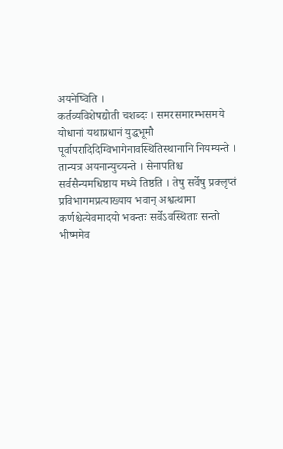अयनेष्विति ।
कर्तव्यविशेषद्योती चशब्दः । समरसमारम्भसमये योधानां यथाप्रधानं युद्धभूमौ पूर्वापरादिदिग्विभागेनावस्थितिस्थानानि नियम्यन्ते । तान्यत्र अयनान्युच्यन्ते । सेनापतिश्च सर्वसैन्यमधिष्ठाय मध्ये तिष्ठति । तेषु सर्वेषु प्रक्लृप्तं प्रविभागमप्रत्याख्याय भवान् अश्वत्थामा कर्णश्चेत्येवमादयो भवन्तः सर्वेऽवस्थिताः सन्तो भीष्ममेव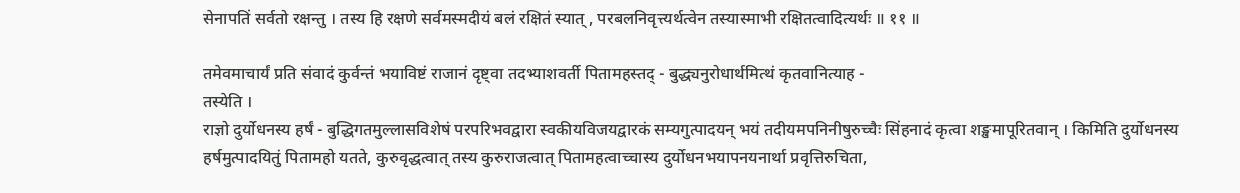सेनापतिं सर्वतो रक्षन्तु । तस्य हि रक्षणे सर्वमस्मदीयं बलं रक्षितं स्यात् , परबलनिवृत्त्यर्थत्वेन तस्यास्माभी रक्षितत्वादित्यर्थः ॥ ११ ॥

तमेवमाचार्यं प्रति संवादं कुर्वन्तं भयाविष्टं राजानं दृष्ट्वा तदभ्याशवर्ती पितामहस्तद् - बुद्ध्यनुरोधार्थमित्थं कृतवानित्याह -
तस्येति ।
राज्ञो दुर्योधनस्य हर्षं - बुद्धिगतमुल्लासविशेषं परपरिभवद्वारा स्वकीयविजयद्वारकं सम्यगुत्पादयन् भयं तदीयमपनिनीषुरुच्चैः सिंहनादं कृत्वा शङ्खमापूरितवान् । किमिति दुर्योधनस्य हर्षमुत्पादयितुं पितामहो यतते, कुरुवृद्धत्वात् तस्य कुरुराजत्वात् पितामहत्वाच्चास्य दुर्योधनभयापनयनार्था प्रवृत्तिरुचिता,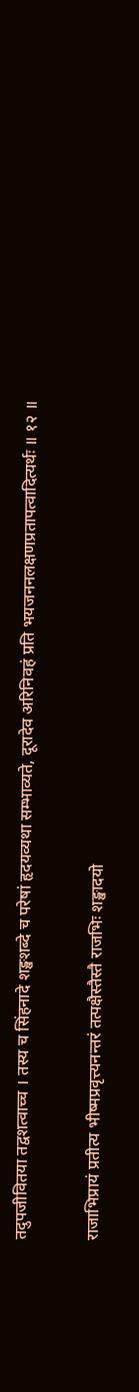तदुपजीवितया तद्वशत्वाच्च । तस्य च सिंहनादे शङ्खशब्दे च परेषां हृदयव्यथा सम्भाव्यते, दूरादेव अरिनिवहं प्रति भयजननलक्षणप्रतापत्वादित्यर्थः ॥ १२ ॥

राजाभिप्रायं प्रतीत्य भीष्मप्रवृत्त्यनन्तरं तत्पक्षैस्तैस्तै राजभिः शङ्खादयो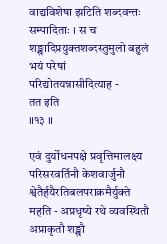वाद्यविशेषा झटिति शब्दवन्तः सम्पादिताः । स च शङ्खादिप्रयुक्तशब्दस्तुमुलो बहुलं भयं परेषां परिद्योतयन्नासीदित्याह -
तत इति
॥१३ ॥

एवं दुर्योधनपक्षे प्रवृत्तिमालक्ष्य परिसरवर्तिनौ केशवार्जुनौ श्वेतैर्हयैरतिबलपराक्रमैर्युक्ते महति - अप्रधृष्ये रथे व्यवस्थितौ अप्राकृतौ शङ्खौ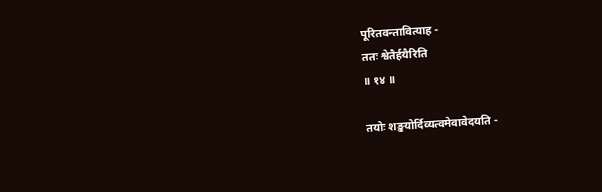पूरितवन्तावित्याह -
ततः श्वेतैर्हयैरिति
॥ १४ ॥

तयोः शङ्खयोर्दिव्यत्वमेवावेदयति -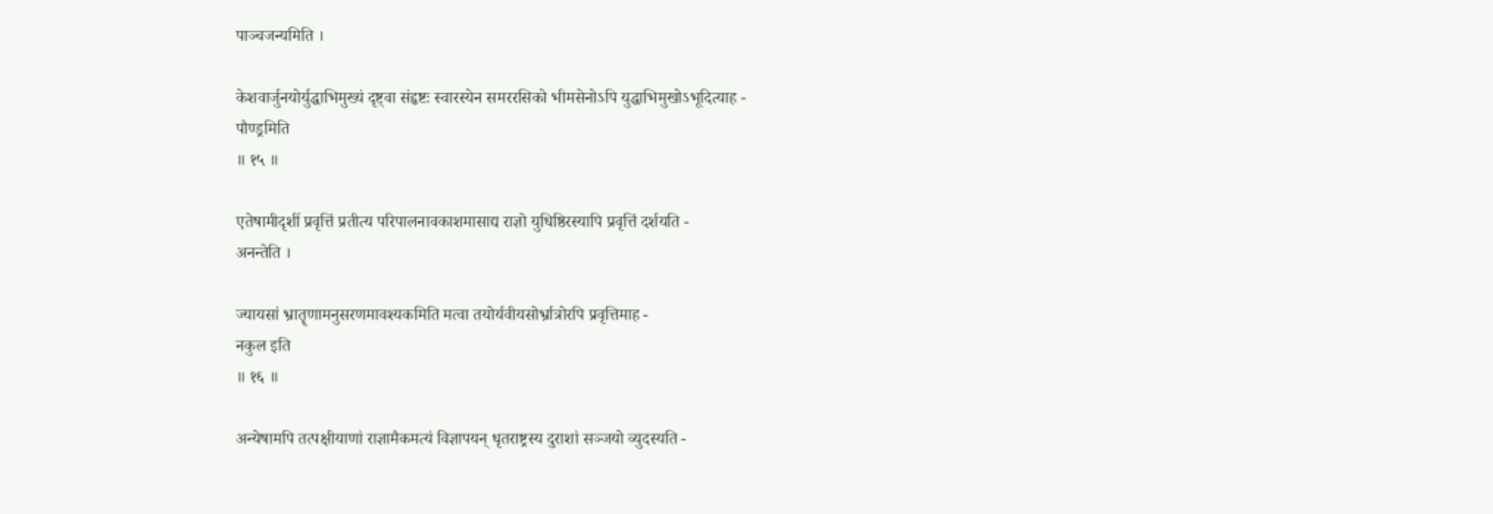पाञ्चजन्यमिति ।

केशवार्जुनयोर्युद्धाभिमुख्यं दृष्ट्वा संहृष्टः स्वारस्येन समररसिको भीमसेनोऽपि युद्धाभिमुखोऽभूदित्याह -
पौण्ड्रमिति
॥ १५ ॥

एतेषामीदृशीं प्रवृत्तिं प्रतीत्य परिपालनावकाशमासाद्य राज्ञो युधिष्ठिरस्यापि प्रवृत्तिं दर्शयति -
अनन्तेति ।

ज्यायसां भ्रातॄणामनुसरणमावश्यकमिति मत्वा तयोर्यवीयसोर्भ्रात्रोरपि प्रवृत्तिमाह -
नकुल इति
॥ १६ ॥

अन्येषामपि तत्पक्षीयाणां राज्ञामैकमत्यं विज्ञापयन् धृतराष्ट्रस्य दुराशां सञ्जयो व्युदस्यति -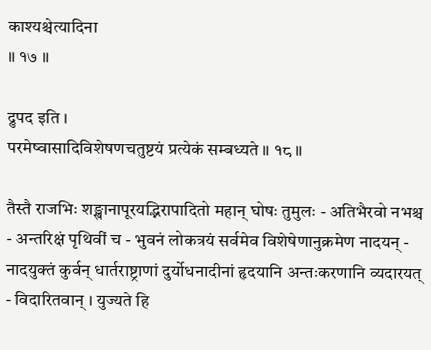काश्यश्चेत्यादिना
॥ १७ ॥

द्रुपद इति ।
परमेष्वासादिविशेषणचतुष्टयं प्रत्येकं सम्बध्यते ॥ १८ ॥

तैस्तै राजभिः शङ्खानापूरयद्भिरापादितो महान् घोषः तुमुलः - अतिभैरवो नभश्च - अन्तरिक्षं पृथिवीं च - भुवनं लोकत्रयं सर्वमेव विशेषेणानुक्रमेण नादयन् - नादयुक्तं कुर्वन् धार्तराष्ट्राणां दुर्योधनादीनां हृदयानि अन्तःकरणानि व्यदारयत् - विदारितवान् । युज्यते हि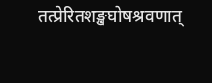तत्प्रेरितशङ्खघोषश्रवणात्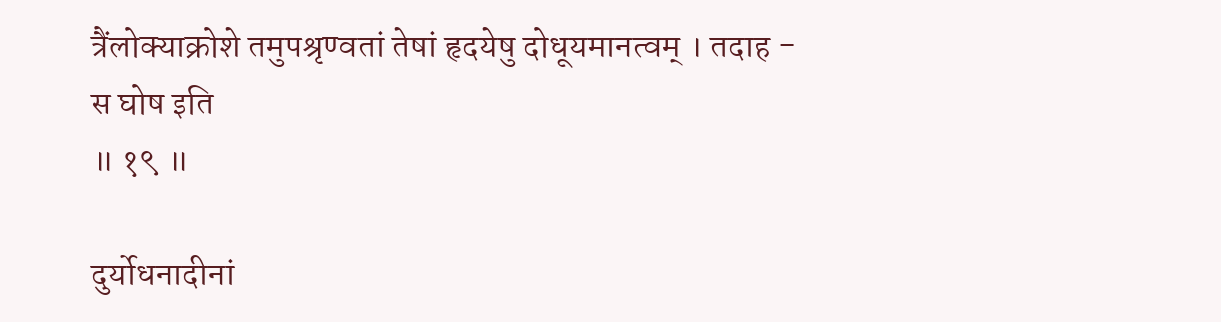त्रैंलोक्याक्रोशे तमुपश्रृण्वतां तेषां हृदयेषु दोधूयमानत्वम् । तदाह -
स घोष इति
॥ १९ ॥

दुर्योधनादीनां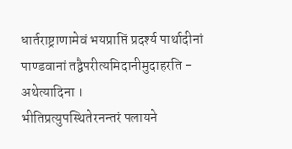धार्तराष्ट्राणामेवं भयप्राप्तिं प्रदर्श्य पार्थादीनां पाण्डवानां तद्वैपरीत्यमिदानीमुदाहरति -
अथेत्यादिना ।
भीतिप्रत्युपस्थितेरनन्तरं पलायने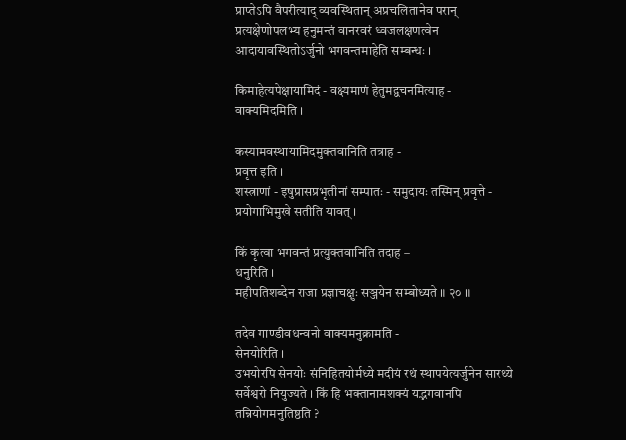प्राप्तेऽपि वैपरीत्याद् व्यवस्थितान् अप्रचलितानेव परान् प्रत्यक्षेणोपलभ्य हनुमन्तं वानरवरं ध्वजलक्षणत्वेन आदायावस्थितोऽर्जुनो भगवन्तमाहेति सम्बन्धः ।

किमाहेत्यपेक्षायामिदं - वक्ष्यमाणं हेतुमद्वचनमित्याह -
वाक्यमिदमिति ।

कस्यामवस्थायामिदमुक्तवानिति तत्राह -
प्रवृत्त इति ।
शस्त्राणां - इषुप्रासप्रभृतीनां सम्पातः - समुदायः तस्मिन् प्रवृत्ते - प्रयोगाभिमुखे सतीति यावत् ।

किं कृत्वा भगवन्तं प्रत्युक्तवानिति तदाह –
धनुरिति ।
महीपतिशब्देन राजा प्रज्ञाचक्षुः सञ्जयेन सम्बोध्यते ॥ २० ॥

तदेव गाण्डीवधन्वनो वाक्यमनुक्रामति -
सेनयोरिति ।
उभयोरपि सेनयोः संनिहितयोर्मध्ये मदीयं रथं स्थापयेत्यर्जुनेन सारथ्ये सर्वेश्वरो नियुज्यते । किं हि भक्तानामशक्यं यद्भगवानपि तन्नियोगमनुतिष्ठति ?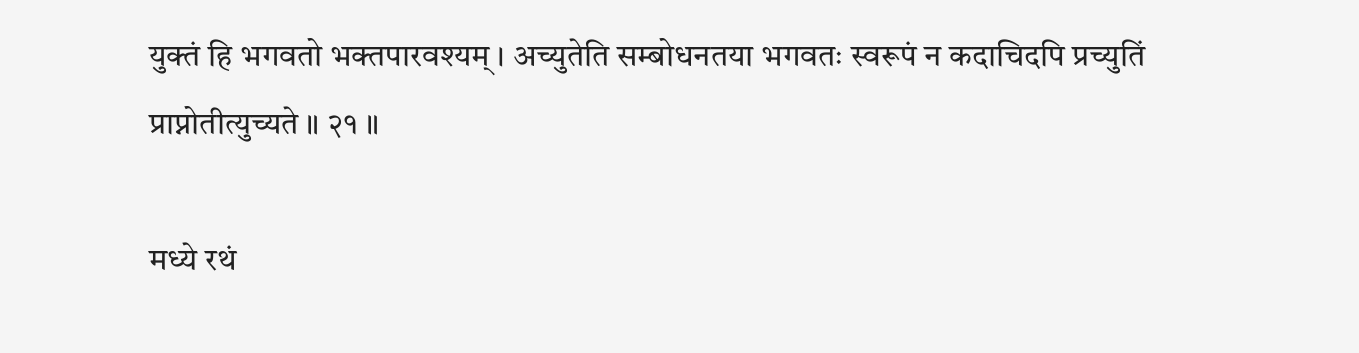युक्तं हि भगवतो भक्तपारवश्यम् । अच्युतेति सम्बोधनतया भगवतः स्वरूपं न कदाचिदपि प्रच्युतिं प्राप्नोतीत्युच्यते ॥ २१ ॥

मध्ये रथं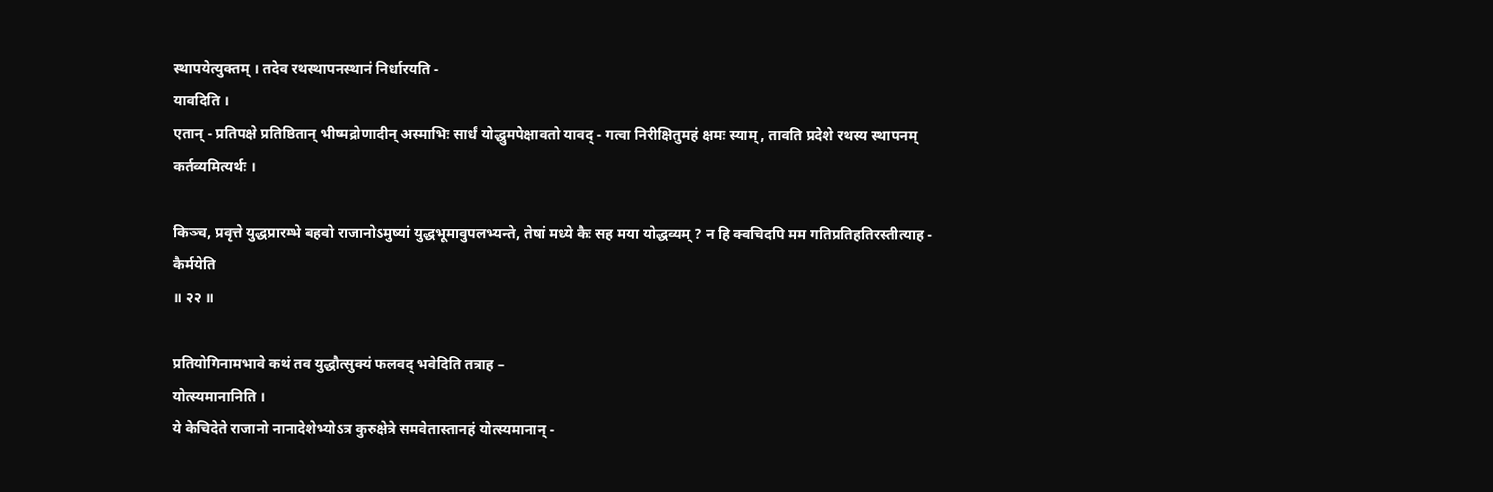स्थापयेत्युक्तम् । तदेव रथस्थापनस्थानं निर्धारयति -
यावदिति ।
एतान् - प्रतिपक्षे प्रतिष्ठितान् भीष्मद्रोणादीन् अस्माभिः सार्धं योद्धुमपेक्षावतो यावद् - गत्वा निरीक्षितुमहं क्षमः स्याम् , तावति प्रदेशे रथस्य स्थापनम् कर्तव्यमित्यर्थः ।

किञ्च, प्रवृत्ते युद्धप्रारम्भे बहवो राजानोऽमुष्यां युद्धभूमावुपलभ्यन्ते, तेषां मध्ये कैः सह मया योद्धव्यम् ? न हि क्वचिदपि मम गतिप्रतिहतिरस्तीत्याह -
कैर्मयेति
॥ २२ ॥

प्रतियोगिनामभावे कथं तव युद्धौत्सुक्यं फलवद् भवेदिति तत्राह –
योत्स्यमानानिति ।
ये केचिदेते राजानो नानादेशेभ्योऽत्र कुरुक्षेत्रे समवेतास्तानहं योत्स्यमानान् -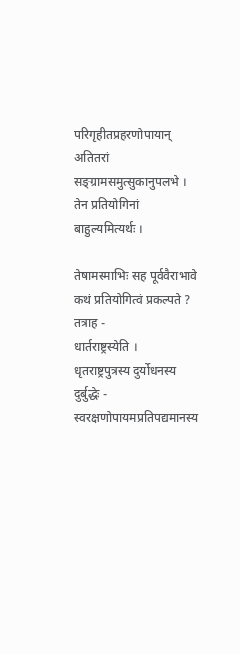परिगृहीतप्रहरणोपायान् अतितरां सङ्ग्रामसमुत्सुकानुपलभे । तेन प्रतियोगिनां बाहुल्यमित्यर्थः ।

तेषामस्माभिः सह पूर्ववैराभावे कथं प्रतियोगित्वं प्रकल्पते ? तत्राह -
धार्तराष्ट्रस्येति ।
धृतराष्ट्रपुत्रस्य दुर्योधनस्य दुर्बुद्धेः - स्वरक्षणोपायमप्रतिपद्यमानस्य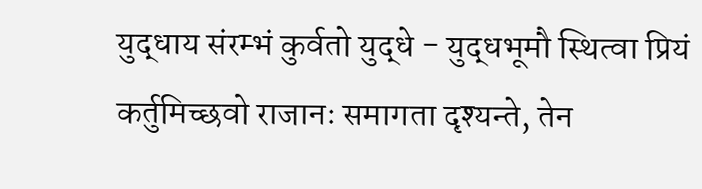युद्धाय संरम्भं कुर्वतो युद्धे - युद्धभूमौ स्थित्वा प्रियं कर्तुमिच्छवो राजानः समागता दृश्यन्ते, तेन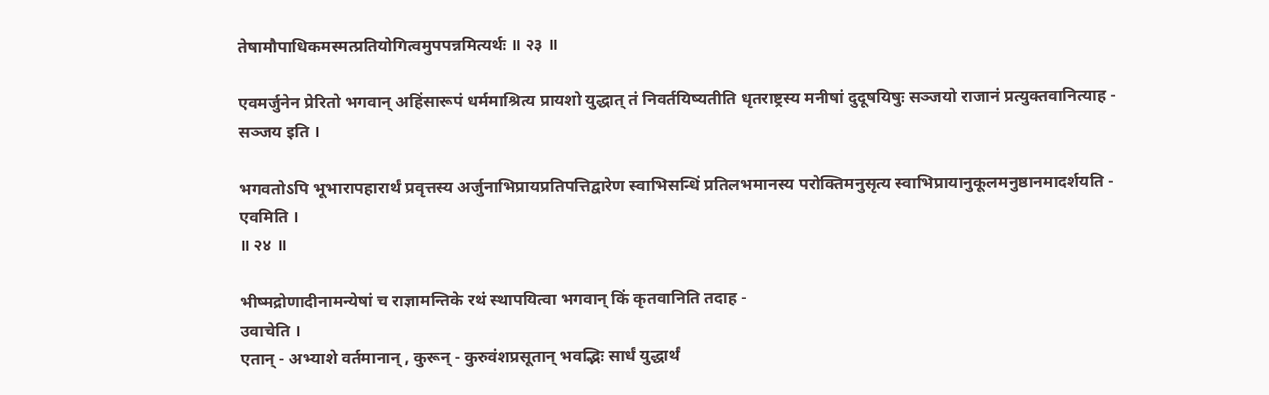तेषामौपाधिकमस्मत्प्रतियोगित्वमुपपन्नमित्यर्थः ॥ २३ ॥

एवमर्जुनेन प्रेरितो भगवान् अहिंसारूपं धर्ममाश्रित्य प्रायशो युद्धात् तं निवर्तयिष्यतीति धृतराष्ट्रस्य मनीषां दुदूषयिषुः सञ्जयो राजानं प्रत्युक्तवानित्याह -
सञ्जय इति ।

भगवतोऽपि भूभारापहारार्थं प्रवृत्तस्य अर्जुनाभिप्रायप्रतिपत्तिद्वारेण स्वाभिसन्धिं प्रतिलभमानस्य परोक्तिमनुसृत्य स्वाभिप्रायानुकूलमनुष्ठानमादर्शयति -
एवमिति ।
॥ २४ ॥

भीष्मद्रोणादीनामन्येषां च राज्ञामन्तिके रथं स्थापयित्वा भगवान् किं कृतवानिति तदाह -
उवाचेति ।
एतान् - अभ्याशे वर्तमानान् , कुरून् - कुरुवंशप्रसूतान् भवद्भिः सार्धं युद्धार्थं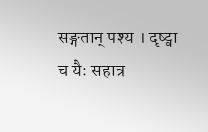सङ्गतान् पश्य । दृष्ट्वा च यैः सहात्र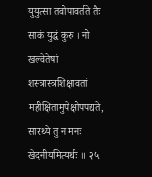युयुत्सा तवोपावर्तते तैः साकं युद्धं कुरु । नो खल्वेतेषां शस्त्रास्त्रशिक्षावतां महीक्षितामुपेक्षोपपद्यते, सारथ्ये तु न मनः खेदनीयमित्यर्थः ॥ २५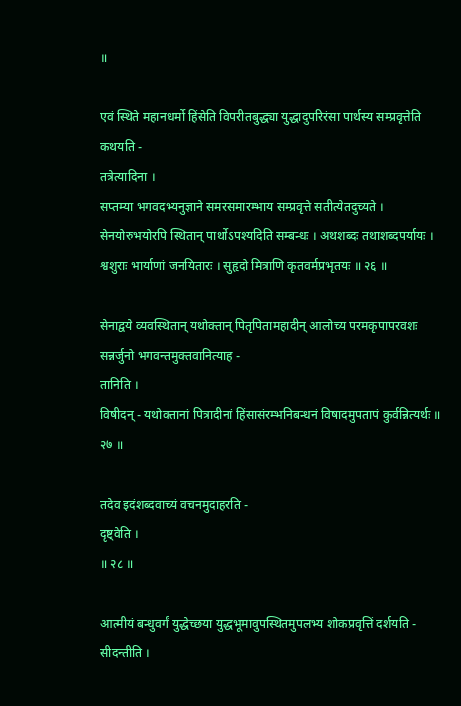॥

एवं स्थिते महानधर्मो हिंसेति विपरीतबुद्ध्या युद्धादुपरिरंसा पार्थस्य सम्प्रवृत्तेति कथयति -
तत्रेत्यादिना ।
सप्तम्या भगवदभ्यनुज्ञाने समरसमारम्भाय सम्प्रवृत्ते सतीत्येतदुच्यते । सेनयोरुभयोरपि स्थितान् पार्थोऽपश्यदिति सम्बन्धः । अथशब्दः तथाशब्दपर्यायः । श्वशुराः भार्याणां जनयितारः । सुहृदो मित्राणि कृतवर्मप्रभृतयः ॥ २६ ॥

सेनाद्वये व्यवस्थितान् यथोक्तान् पितृपितामहादीन् आलोच्य परमकृपापरवशः सन्नर्जुनो भगवन्तमुक्तवानित्याह -
तानिति ।
विषीदन् - यथोक्तानां पित्रादीनां हिंसासंरम्भनिबन्धनं विषादमुपतापं कुर्वन्नित्यर्थः ॥ २७ ॥

तदेव इदंशब्दवाच्यं वचनमुदाहरति -
दृष्ट्वेति ।
॥ २८ ॥

आत्मीयं बन्धुवर्गं युद्धेच्छया युद्धभूमावुपस्थितमुपलभ्य शोकप्रवृत्तिं दर्शयति -
सीदन्तीति ।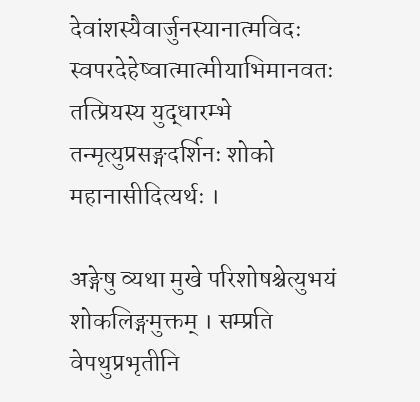देवांशस्यैवार्जुनस्यानात्मविदः स्वपरदेहेष्वात्मात्मीयाभिमानवतः तत्प्रियस्य युद्धारम्भे तन्मृत्युप्रसङ्गदर्शिनः शोको महानासीदित्यर्थः ।

अङ्गेषु व्यथा मुखे परिशोषश्चेत्युभयं शोकलिङ्गमुक्तम् । सम्प्रति वेपथुप्रभृतीनि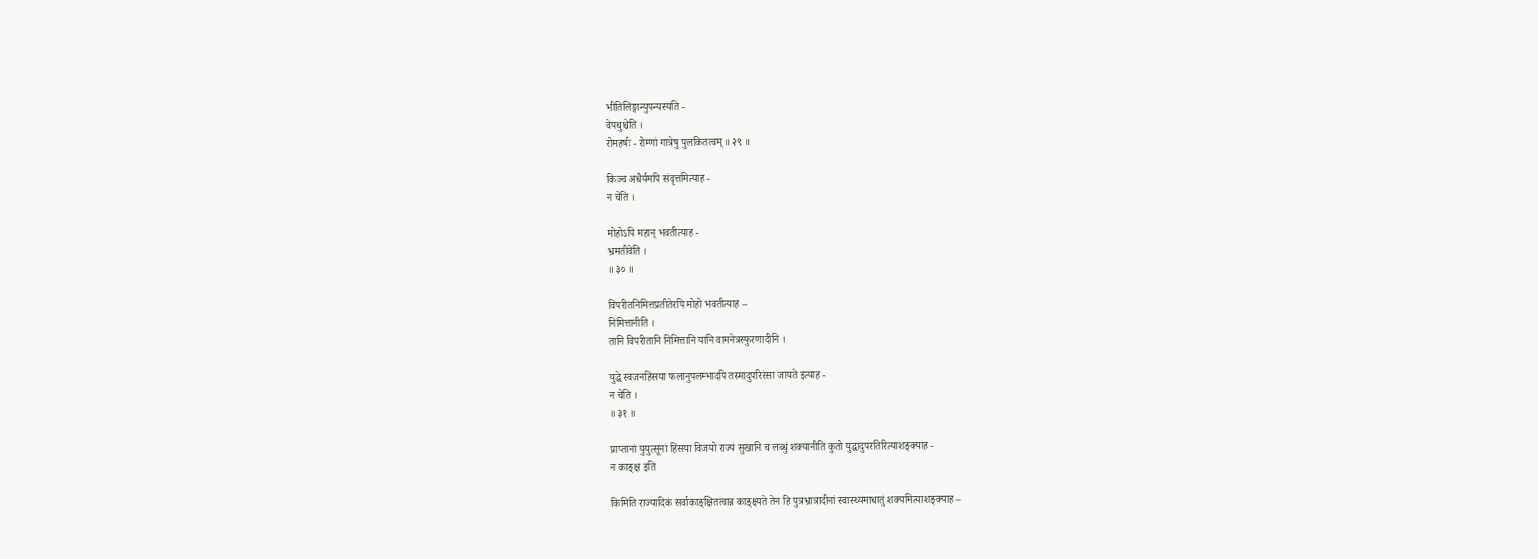भीतिलिङ्गान्युपन्यस्यति -
वेपथुश्चेति ।
रोमहर्षः - रोम्णां गात्रेषु पुलकितत्वम् ॥ २९ ॥

किञ्च अधैर्यमपि संवृत्तमित्याह -
न चेति ।

मोहोऽपि महान् भवतीत्याह -
भ्रमतीवेति ।
॥ ३० ॥

विपरीतनिमित्तप्रतीतेरपि मोहो भवतीत्याह –
निमित्तानीति ।
तानि विपरीतानि निमित्तानि यानि वामनेत्रस्फुरणादीनि ।

युद्धे स्वजनहिंसया फलानुपलम्भादपि तस्मादुपरिरंसा जायते इत्याह -
न चेति ।
॥ ३१ ॥

प्राप्तानां युयुत्सूनां हिंसया विजयो राज्यं सुखानि च लब्धुं शक्यानीति कुतो युद्धादुपरतिरित्याशङ्क्याह -
न काङ्क्ष इति

किमिति राज्यादिकं सर्वाकाङ्क्षितत्वान्न काङ्क्ष्यते तेन हि पुत्रभ्रात्रादीनां स्वास्थ्यमाधातुं शक्यमित्याशङ्क्याह –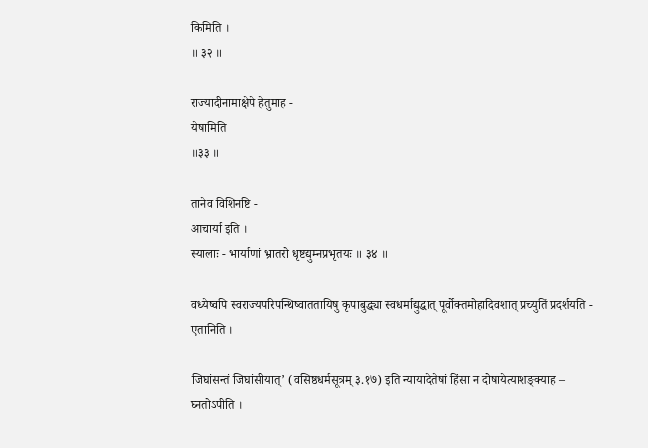किमिति ।
॥ ३२ ॥

राज्यादीनामाक्षेपे हेतुमाह -
येषामिति
॥३३ ॥

तानेव विशिनष्टि -
आचार्या इति ।
स्यालाः - भार्याणां भ्रातरो धृष्टद्युम्नप्रभृतयः ॥ ३४ ॥

वध्येष्वपि स्वराज्यपरिपन्थिष्वाततायिषु कृपाबुद्ध्या स्वधर्माद्युद्धात् पूर्वोक्तमोहादिवशात् प्रच्युतिं प्रदर्शयति -
एतानिति ।

जिघांसन्तं जिघांसीयात्’ (वसिष्ठधर्मसूत्रम् ३.१७) इति न्यायादेतेषां हिंसा न दोषायेत्याशङ्क्याह –
घ्नतोऽपीति ।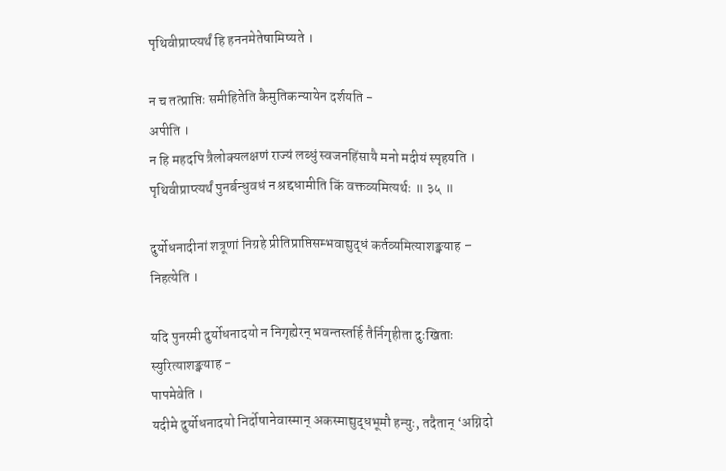पृथिवीप्राप्त्यर्थं हि हननमेतेषामिष्यते ।

न च तत्प्राप्तिः समीहितेति कैमुतिकन्यायेन दर्शयति -
अपीति ।
न हि महदपि त्रैलोक्यलक्षणं राज्यं लब्धुं स्वजनहिंसायै मनो मदीयं स्पृहयति । पृथिवीप्राप्त्यर्थं पुनर्बन्धुवधं न श्रद्दधामीति किं वक्तव्यमित्यर्थः ॥ ३५ ॥

दुर्योधनादीनां शत्रूणां निग्रहे प्रीतिप्राप्तिसम्भवाद्युद्धं कर्तव्यमित्याशङ्क्याह –
निहत्येति ।

यदि पुनरमी दुर्योधनादयो न निगृह्येरन् भवन्तस्तर्हि तैर्निगृहीता दुःखिताः स्युरित्याशङ्क्याह -
पापमेवेति ।
यदीमे दुर्योधनादयो निर्दोषानेवास्मान् अकस्माद्युद्धभूमौ हन्युः, तदैतान् ‘अग्निदो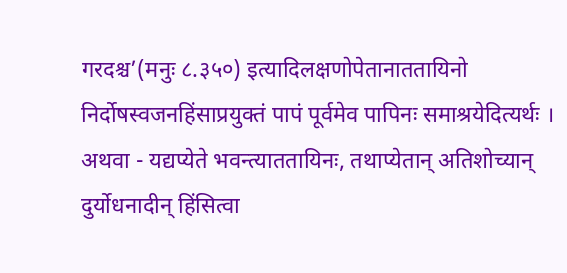गरदश्च’(मनुः ८.३५०) इत्यादिलक्षणोपेतानाततायिनो निर्दोषस्वजनहिंसाप्रयुक्तं पापं पूर्वमेव पापिनः समाश्रयेदित्यर्थः । अथवा - यद्यप्येते भवन्त्याततायिनः, तथाप्येतान् अतिशोच्यान् दुर्योधनादीन् हिंसित्वा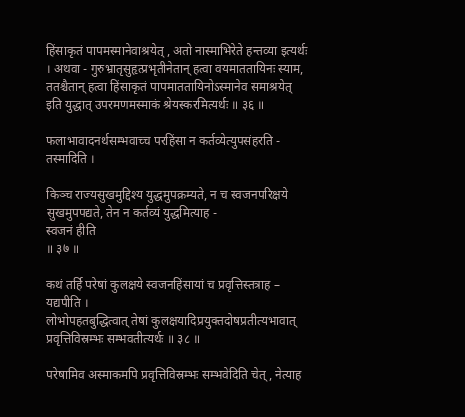हिंसाकृतं पापमस्मानेवाश्रयेत् , अतो नास्माभिरेते हन्तव्या इत्यर्थः । अथवा - गुरुभ्रातृसुहृत्प्रभृतीनेतान् हत्वा वयमाततायिनः स्याम, ततश्चैतान् हत्वा हिंसाकृतं पापमाततायिनोऽस्मानेव समाश्रयेत् इति युद्धात् उपरमणमस्माकं श्रेयस्करमित्यर्थः ॥ ३६ ॥

फलाभावादनर्थसम्भवाच्च परहिंसा न कर्तव्येत्युपसंहरति -
तस्मादिति ।

किञ्च राज्यसुखमुद्दिश्य युद्धमुपक्रम्यते, न च स्वजनपरिक्षये सुखमुपपद्यते, तेन न कर्तव्यं युद्धमित्याह -
स्वजनं हीति
॥ ३७ ॥

कथं तर्हि परेषां कुलक्षये स्वजनहिंसायां च प्रवृत्तिस्तत्राह –
यद्यपीति ।
लोभोपहतबुद्धित्वात् तेषां कुलक्षयादिप्रयुक्तदोषप्रतीत्यभावात् प्रवृत्तिविस्रम्भः सम्भवतीत्यर्थः ॥ ३८ ॥

परेषामिव अस्माकमपि प्रवृत्तिविस्रम्भः सम्भवेदिति चेत् , नेत्याह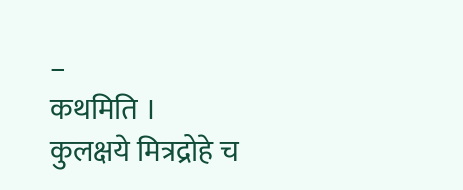–
कथमिति ।
कुलक्षये मित्रद्रोहे च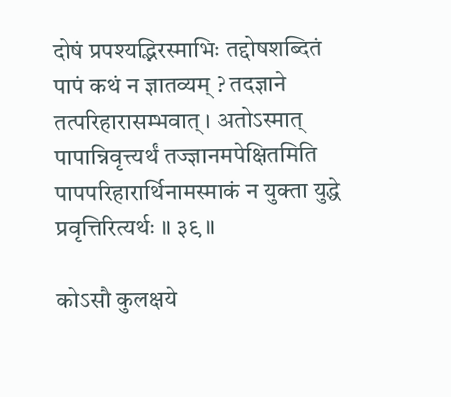दोषं प्रपश्यद्भिरस्माभिः तद्दोषशब्दितं पापं कथं न ज्ञातव्यम् ? तदज्ञाने तत्परिहारासम्भवात् । अतोऽस्मात् पापान्निवृत्त्यर्थं तज्ज्ञानमपेक्षितमिति पापपरिहारार्थिनामस्माकं न युक्ता युद्धे प्रवृत्तिरित्यर्थः ॥ ३९ ॥

कोऽसौ कुलक्षये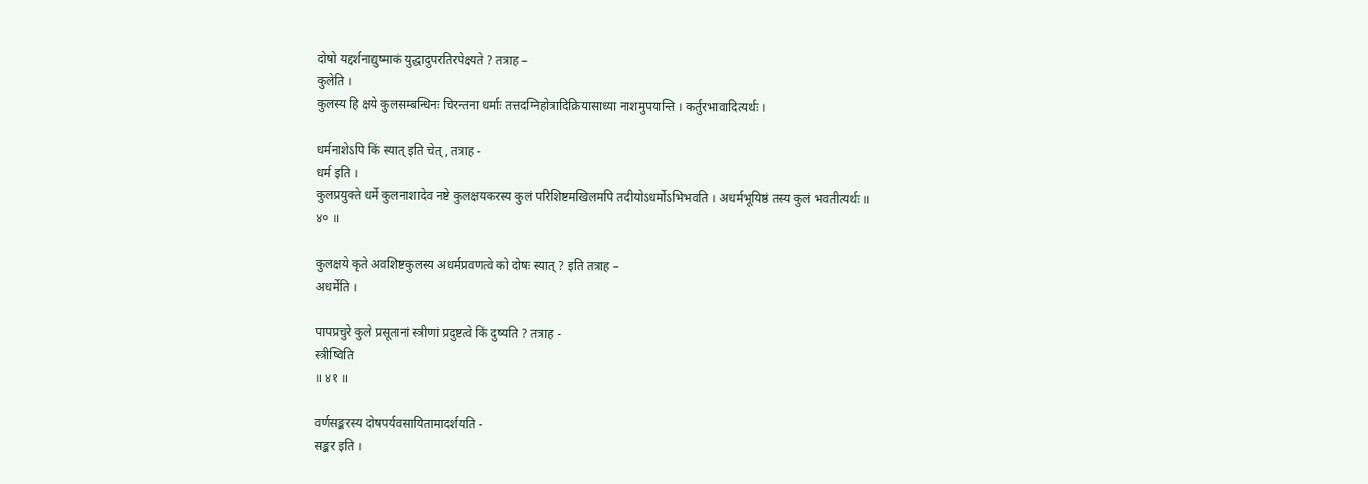दोषो यद्दर्शनाद्युष्माकं युद्धादुपरतिरपेक्ष्यते ? तत्राह –
कुलेति ।
कुलस्य हि क्षये कुलसम्बन्धिनः चिरन्तना धर्माः तत्तदग्निहोत्रादिक्रियासाध्या नाशमुपयान्ति । कर्तुरभावादित्यर्थः ।

धर्मनाशेऽपि किं स्यात् इति चेत् , तत्राह -
धर्म इति ।
कुलप्रयुक्ते धर्मे कुलनाशादेव नष्टे कुलक्षयकरस्य कुलं परिशिष्टमखिलमपि तदीयोऽधर्मोऽभिभवति । अधर्मभूयिष्ठं तस्य कुलं भवतीत्यर्थः ॥ ४० ॥

कुलक्षये कृते अवशिष्टकुलस्य अधर्मप्रवणत्वे को दोषः स्यात् ? इति तत्राह –
अधर्मेति ।

पापप्रचुरे कुले प्रसूतानां स्त्रीणां प्रदुष्टत्वे किं दुष्यति ? तत्राह -
स्त्रीष्विति
॥ ४१ ॥

वर्णसङ्करस्य दोषपर्यवसायितामादर्शयति -
सङ्कर इति ।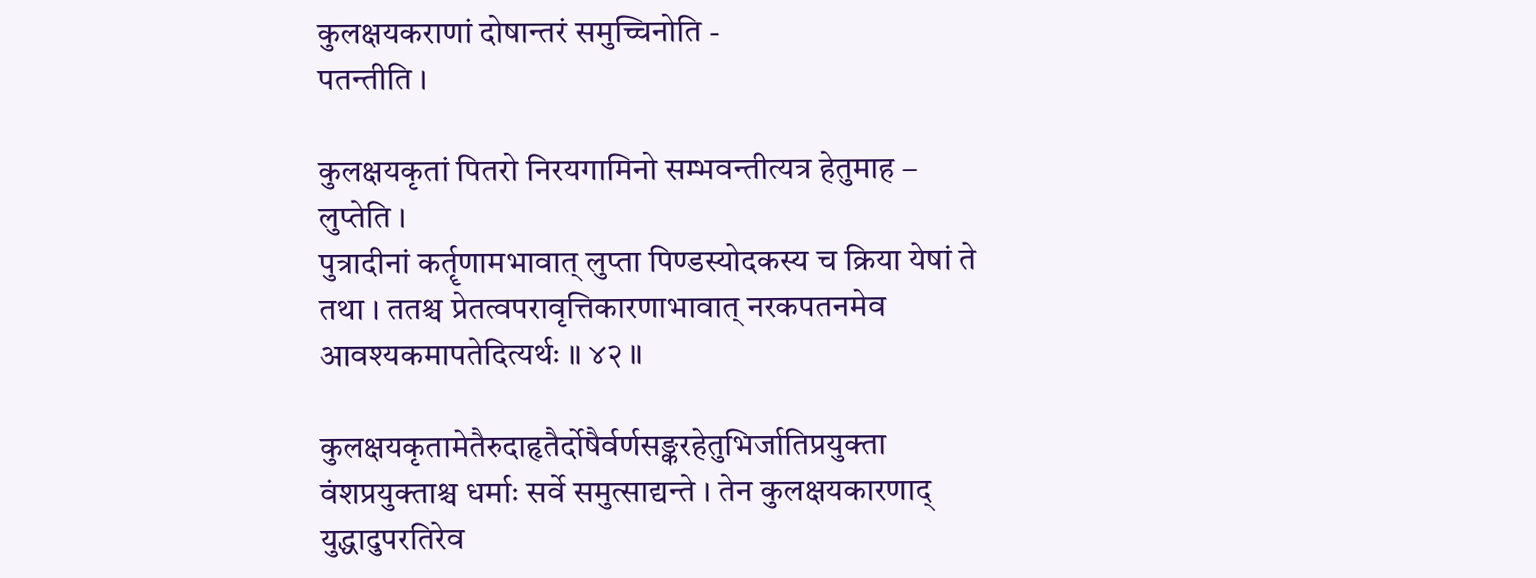कुलक्षयकराणां दोषान्तरं समुच्चिनोति -
पतन्तीति ।

कुलक्षयकृतां पितरो निरयगामिनो सम्भवन्तीत्यत्र हेतुमाह –
लुप्तेति ।
पुत्रादीनां कर्तॄणामभावात् लुप्ता पिण्डस्योदकस्य च क्रिया येषां ते तथा । ततश्च प्रेतत्वपरावृत्तिकारणाभावात् नरकपतनमेव आवश्यकमापतेदित्यर्थः ॥ ४२ ॥

कुलक्षयकृतामेतैरुदाहृतैर्दोषैर्वर्णसङ्करहेतुभिर्जातिप्रयुक्ता वंशप्रयुक्ताश्च धर्माः सर्वे समुत्साद्यन्ते । तेन कुलक्षयकारणाद् युद्धादुपरतिरेव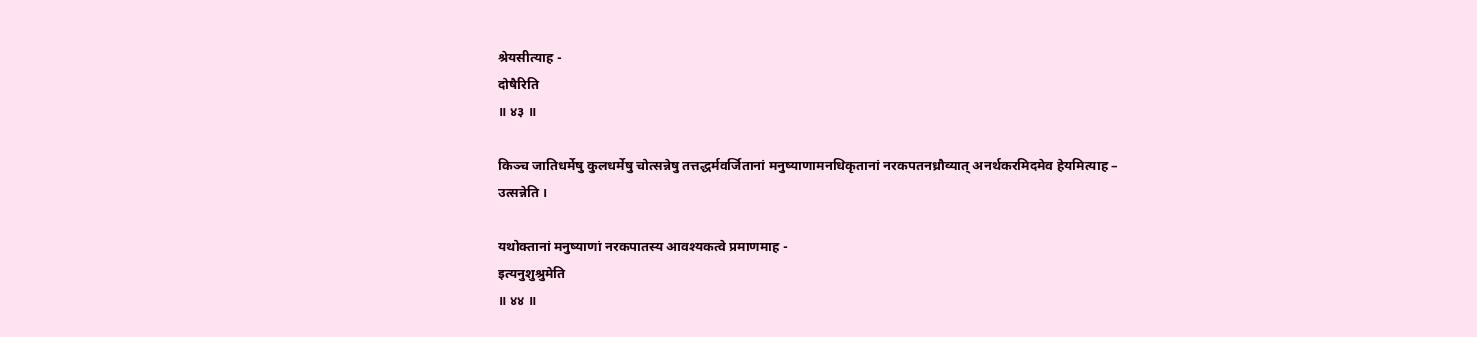श्रेयसीत्याह -
दोषैरिति
॥ ४३ ॥

किञ्च जातिधर्मेषु कुलधर्मेषु चोत्सन्नेषु तत्तद्धर्मवर्जितानां मनुष्याणामनधिकृतानां नरकपतनध्रौव्यात् अनर्थकरमिदमेव हेयमित्याह –
उत्सन्नेति ।

यथोक्तानां मनुष्याणां नरकपातस्य आवश्यकत्वे प्रमाणमाह -
इत्यनुशुश्रुमेति
॥ ४४ ॥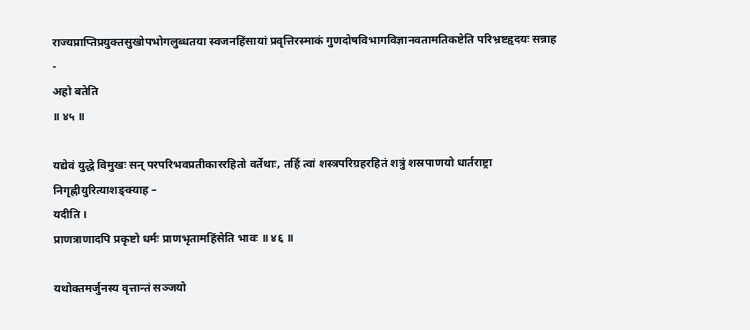राज्यप्राप्तिप्रयुक्तसुखोपभोगलुब्धतया स्वजनहिंसायां प्रवृत्तिरस्माकं गुणदोषविभागविज्ञानवतामतिकष्टेति परिभ्रष्टहृदयः सन्नाह -
अहो बतेति
॥ ४५ ॥

यद्येवं युद्धे विमुखः सन् परपरिभवप्रतीकाररहितो वर्तेथाः, तर्हि त्वां शस्त्रपरिग्रहरहितं शत्रुं शस्रपाणयो धार्तराष्ट्रा निगृह्णीयुरित्याशङ्क्याह –
यदीति ।
प्राणत्राणादपि प्रकृष्टो धर्मः प्राणभृतामहिंसेति भावः ॥ ४६ ॥

यथोक्तमर्जुनस्य वृत्तान्तं सञ्जयो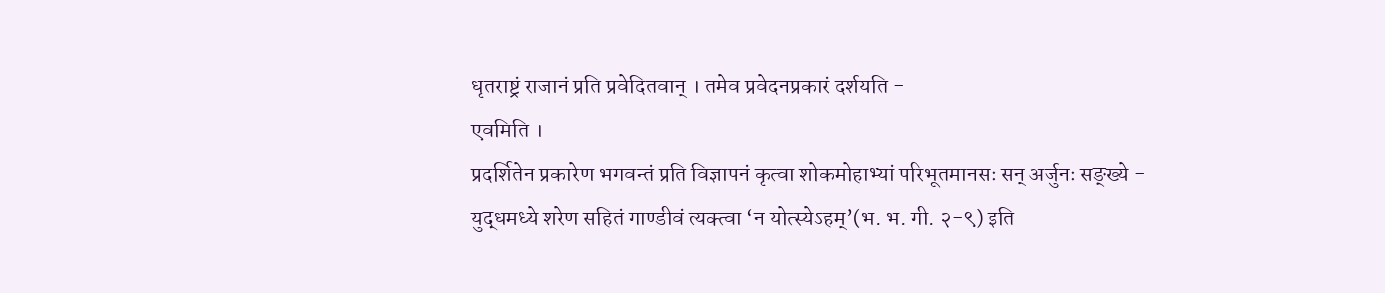धृतराष्ट्रं राजानं प्रति प्रवेदितवान् । तमेव प्रवेदनप्रकारं दर्शयति -
एवमिति ।
प्रदर्शितेन प्रकारेण भगवन्तं प्रति विज्ञापनं कृत्वा शोकमोहाभ्यां परिभूतमानसः सन् अर्जुनः सङ्ख्ये - युद्धमध्ये शरेण सहितं गाण्डीवं त्यक्त्वा ‘न योत्स्येऽहम्’(भ. भ. गी. २-९) इति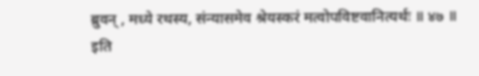ब्रुवन् , मध्ये रथस्य, संन्यासमेव श्रेयस्करं मत्वोपविष्टवानित्यर्थः ॥ ४७ ॥
इति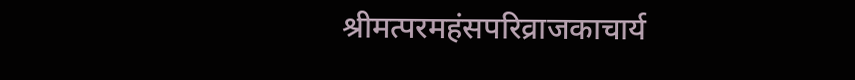श्रीमत्परमहंसपरिव्राजकाचार्य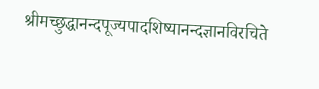श्रीमच्छुद्धानन्दपूज्यपादशिष्यानन्दज्ञानविरचिते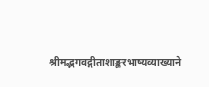श्रीमद्भगवद्गीताशाङ्करभाष्यव्याख्याने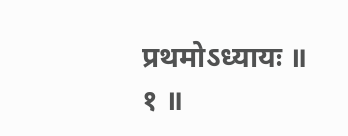प्रथमोऽध्यायः ॥ १ ॥